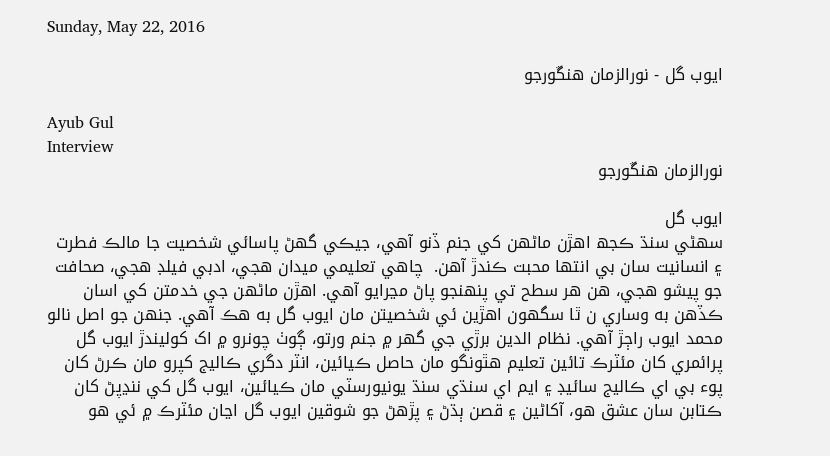Sunday, May 22, 2016

ايوب گل - نورالزمان هنڱورجو

Ayub Gul
Interview
نورالزمان هنڱورجو

ايوب گل
سھڻي سنڌ ڪجھ اھڙن ماڻھن کي جنم ڏنو آھي، جيڪي گھڻ پاسائي شخصيت جا مالڪ فطرت ۽ انسانيت سان بي انتھا محبت ڪندڙ آھن.  چاھي تعليمي ميدان ھجي، ادبي فيلڊ ھجي، صحافت جو پيشو ھجي، ھن ھر سطح تي پنھنجو پاڻ مڃرايو آھي. اھڙن ماڻھن جي خدمتن کي اسان ڪڏھن به وساري ن ٿا سگھون اھڙين ئي شخصيتن مان ايوب گل به ھڪ آھي. جنھن جو اصل نالو محمد ايوب راڄڙ آھي. نظام الدين برڙي جي گھر ۾ جنم ورتو، ڳوٺ چونرو ۾ اک کوليندڙ ايوب گل پرائمري کان مئٽرڪ تائين تعليم ھٿونگو مان حاصل ڪيائين، انٽر دگري ڪاليج کپرو مان ڪرڻ کان پوء بي اي ڪاليج سائيڊ ۽ ايم اي سنڌي سنڌ يونيورسٽي مان ڪيائين، ايوب گل کي ننڍپڻ کان ڪتابن سان عشق ھو، آکاڻين ۽ قصن ٻڌڻ ۽ پڙھڻ جو شوقين ايوب گل اڃان مئٽرڪ ۾ ئي ھو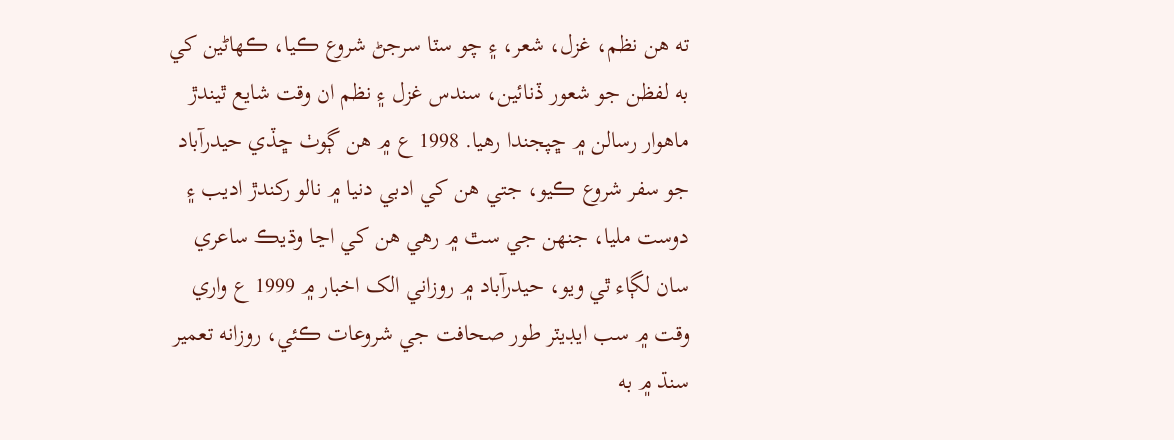ته ھن نظم، غزل، شعر، ۽ چو سٽا سرجڻ شروع ڪيا، ڪھاڻين کي به لفظن جو شعور ڏنائين، سندس غزل ۽ نظم ان وقت شايع ٿيندڙ  ماھوار رسالن ۾ ڇپجندا رھيا. 1998 ع ۾ ھن ڳوٺ ڇڏي حيدرآباد جو سفر شروع ڪيو، جتي ھن کي ادبي دنيا ۾ نالو رکندڙ اديب ۽ دوست مليا، جنھن جي سٿ ۾ رھي ھن کي اڃا وڌيڪ ساعري سان لڳاء ٿي ويو، حيدرآباد ۾ روزاني الک اخبار ۾ 1999 ع واري وقت ۾ سب ايڊيٽر طور صحافت جي شروعات ڪئي، روزانه تعمير سنڌ ۾ به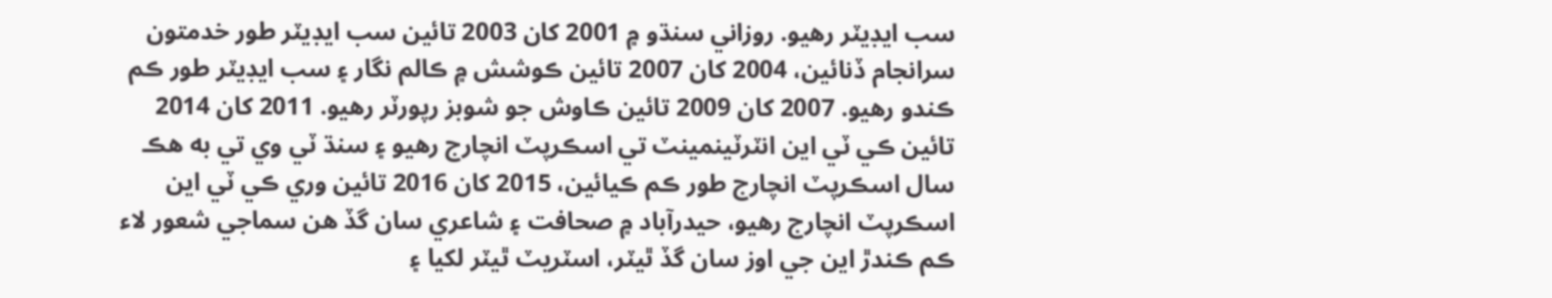سب ايڊيٽر رھيو. روزاني سنڌو ۾ 2001 کان 2003 تائين سب ايڊيٽر طور خدمتون سرانجام ڏنائين، 2004 کان 2007 تائين ڪوشش ۾ ڪالم نگار ۽ سب ايڊيٽر طور ڪم ڪندو رھيو. 2007 کان 2009 تائين ڪاوش جو شوبز رپورٽر رھيو. 2011 کان 2014 تائين ڪي ٽي اين انٽرٽينمينٽ تي اسڪرپٽ انچارج رھيو ۽ سنڌ ٽي وي تي به ھڪ سال اسڪرپٽ انچارج طور ڪم ڪيائين، 2015 کان 2016 تائين وري ڪي ٽي اين اسڪرپٽ انچارج رھيو، حيدرآباد ۾ صحافت ۽ شاعري سان گڏ ھن سماجي شعور لاء ڪم ڪندڙ اين جي اوز سان گڏ ٿيٽر، اسٽريٽ ٿيٽر لکيا ۽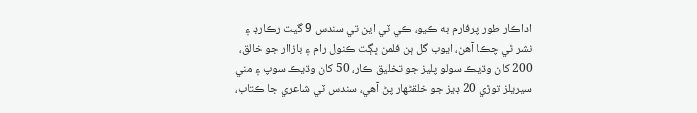اداڪار طور پرفارم به ڪيو، ڪي ٽي اين تي سندس 9 گيت رڪارڊ ۽ نشر ٿي چڪا آھن، ايوب گل ٻن فلمن ڀڳت ڪنول رام ۽ بازاار جو خالق، 200 کان وڌيڪ سولو پليز جو تخليق ڪار، 50 کان وڌيڪ سوپ ۽ مني سيريلز توڙي 20 ڊيز جو خلقڻھار پڻ آھي، سندس ٽي شاعري جا ڪتاب،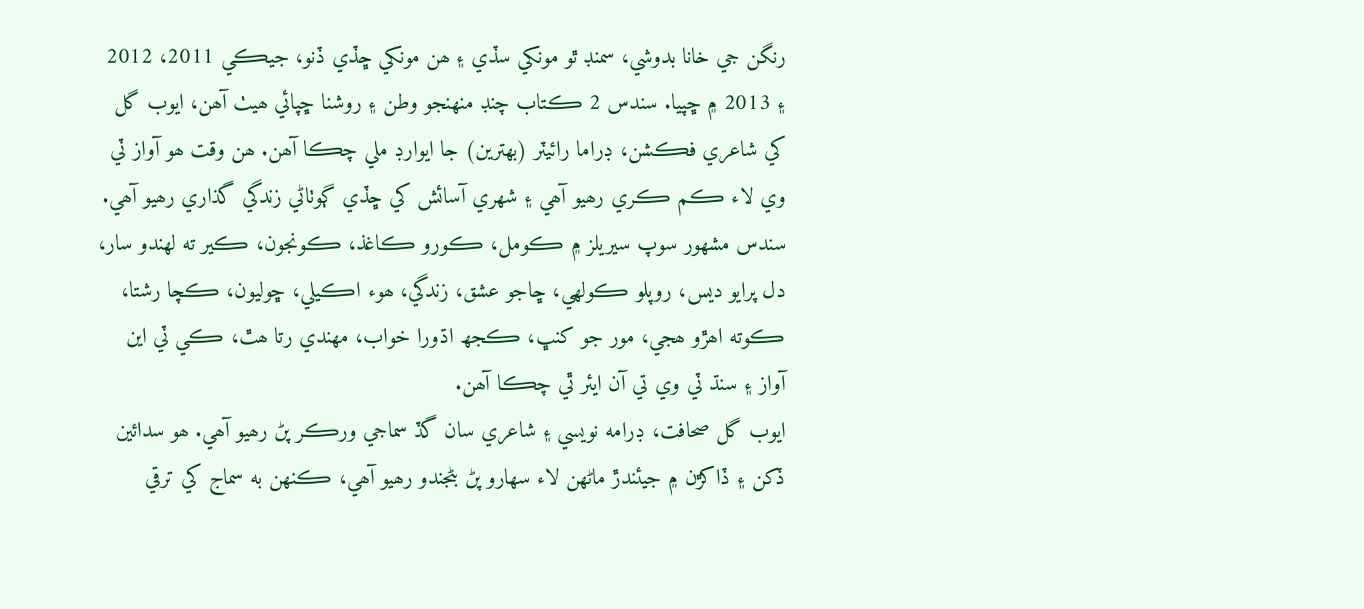رنگن جي خانا بدوشي، سمنڊ ٿو مونکي سڏي ۽ ھن مونکي ڇڏي ڏنو، جيڪي 2011، 2012 ۽ 2013 ۾ ڇپيا. سندس 2 ڪتاب چنڊ منھنجو وطن ۽ روشنا ڇپائي ھيٺ آھن، ايوب گل کي شاعري فڪشن، ڊراما رائيٽر (بھترين) جا ايوارڊ ملي چڪا آھن. ھن وقت ھو آواز ٽي وي لاء ڪم ڪري رھيو آھي ۽ شھري آسائش کي ڇڏي ڳوٺاڻي زندگي گذاري رھيو آھي. سندس مشھور سوپ سيريلز ۾ ڪومل، ڪورو ڪاغذ، ڪونجون، ڪير ته لھندو سار، دل پرايو ديس، روپلو ڪولھي، ڇاجو عشق، زندگي، ھوء اڪيلي، ڇوليون، ڪچا رشتا، ڪوته اھڙو ھجي، مور جو کنڀ، ڪجھ اڌورا خواب، مھندي رتا ھٿ، ڪي ٽي اين آواز ۽ سنڌ ٽي وي تي آن ايئر ٿي چڪا آھن.
ايوب گل صحافت، ڊرامه نويسي ۽ شاعري سان گڏ سماجي ورڪر پڻ رھيو آھي. ھو سدائين ڏکن ۽ ڏاکڙن ۾ جيئندڙ ماڻھن لاء سھارو پڻ بڻجندو رھيو آھي، ڪنھن به سماج کي ترقي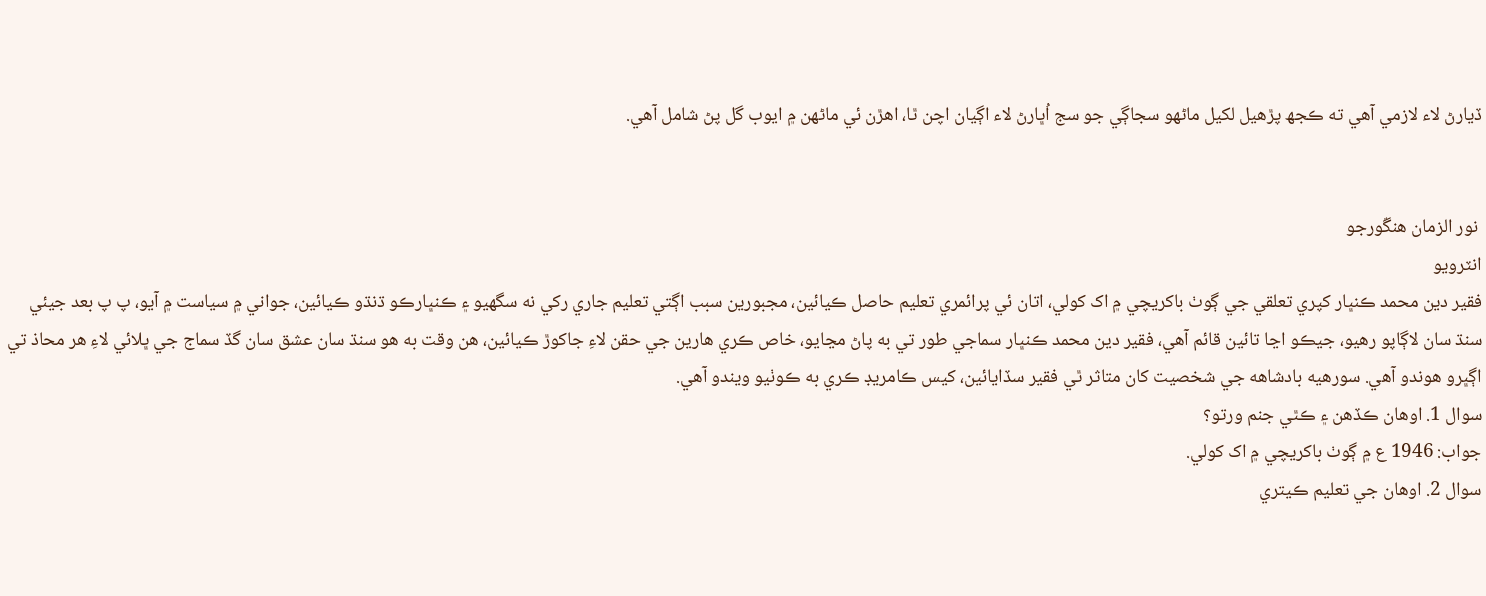ڏيارڻ لاء لازمي آھي ته ڪجھ پڙھيل لکيل ماڻھو سجاڳي جو سج اُڀارڻ لاء اڳيان اچن ٿا، اھڙن ئي ماڻھن ۾ ايوب گل پڻ شامل آھي.


 نور الزمان هنڱورجو
انٽرويو
فقير دين محمد ڪنڀار کپري تعلقي جي ڳوٺ باکريچي ۾ اک کولي، اتان ئي پرائمري تعليم حاصل ڪيائين، مجبورين سبب اڳتي تعليم جاري رکي نه سگهيو ۽ ڪنڀارڪو ڌنڌو ڪيائين، جواني ۾ سياست ۾ آيو، پ پ بعد جيئي سنڌ سان لاڳاپو رهيو، جيڪو اڃا تائين قائم آهي، فقير دين محمد ڪنڀار سماجي طور تي به پاڻ مڃايو، خاص ڪري هارين جي حقن لاءِ جاکوڙ ڪيائين، هن وقت به هو سنڌ سان عشق سان گڏ سماج جي ڀلائي لاءِ هر محاذ تي اڳڀرو هوندو آهي. سورهيه بادشاهه جي شخصيت کان متاثر ٿي فقير سڏايائين، کيس ڪامريڊ ڪري به ڪوٺيو ويندو آهي.
سوال 1. اوھان ڪڏھن ۽ ڪٿي جنم ورتو؟
جواب: 1946 ع ۾ ڳوٺ باکريچي ۾ اک کولي.
سوال 2. اوھان جي تعليم ڪيتري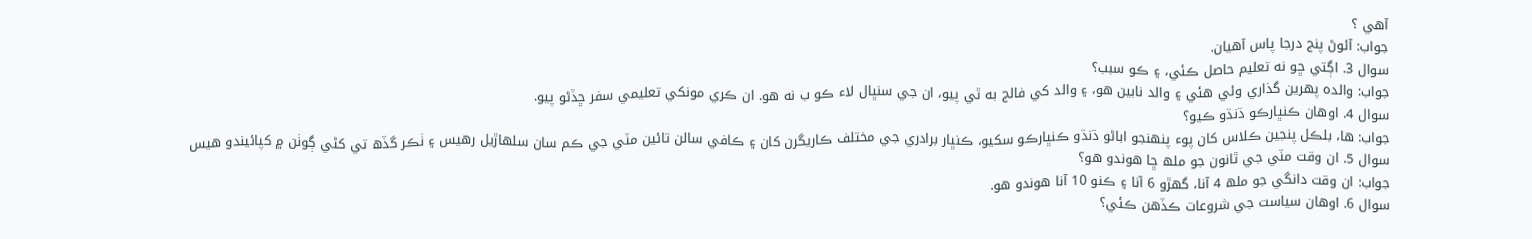آھي ؟
جواب: آئوڻ پنج درجا پاس آھيان.
سوال 3. اڳتي ڇو نه تعليم حاصل ڪئي، ۽ ڪو سبب؟
جواب: والده پھرين گذاري وئي ھئي ۽ والد نابين ھو، ۽ والد کي فالج به ٿي پيو، ان جي سنڀال لاء ڪو ب نه ھو. ان ڪري مونکي تعليمي سفر ڇڏڻو پيو.
سوال 4. اوھان ڪنڀارڪو ڌنڌو ڪيو؟
جواب: ھا، بلڪل پنجين ڪلاس کان پوء پنھنجو اباڻو ڌنڌو ڪنڀارڪو سکيو، ڪنڀار برادري جي مختلف ڪاريگرن کان ۽ ڪافي سالن تائين مٽي جي ڪم سان سلھاڙيل رھيس ۽ ٺڪر گڏھ تي کڻي ڳوٺن ۾ کپائيندو ھيس
سوال 5. ان وقت مٽي جي ٿانون جو ملھ ڇا ھوندو ھو؟
جواب: ان وقت دانگي جو ملھ 4 آنا، گھڙو 6 آنا ۽ ڪنو 10 آنا ھوندو ھو.
سوال 6. اوھان سياست جي شروعات ڪڏھن ڪئي؟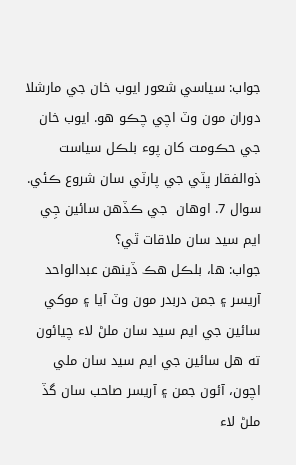جواب: سياسي شعور ايوب خان جي مارشلا دوران مون وٽ اچي چڪو ھو. ايوب خان جي حڪومت کان پوء بلڪل سياست ذوالفقار ڀٽي جي پارٽي سان شروع ڪئي.
سوال 7. اوھان  جي ڪڏھن سائين جِي ايم سيد سان ملاقات ٿي؟
جواب: ھا، بلڪل ھڪ ڏينھن عبدالواحد آريسر ۽ جمن دربدر مون وٽ آيا ۽ موکي سائين جي ايم سيد سان ملڻ لاء چيائون ته ھل سائين جي ايم سيد سان ملي اچون، آئون جمن ۽ آريسر صاحب سان گڏ ملڻ لاء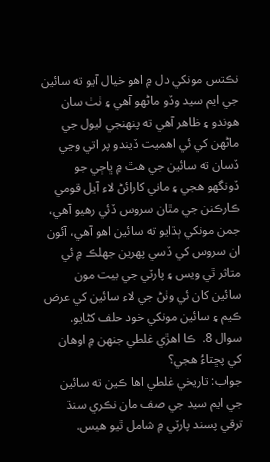نڪتس مونکي دل ۾ اھو خيال آيو ته سائين جي ايم سيد وڏو ماڻھو آھي ۽ ٺٺ سان ھوندو ۽ ظاھر آھي ته پنھنجي ليول جي ماڻھن کي ئي اھميت ڏيندو پر اتي وڃي ڏسان ته سائين جي ھٿ ۾ ڀاڄي جو ڏونگھو ھجي ۽ ماني کارائڻ لاء آيل قومي ڪارڪنن جي مٿان سروس ڏئي رھيو آھي، جمن مونکي ٻڌايو ته سائين اھو آھي، آئون ان سروس کي ڏسي پھرين جھلڪ ۾ ئي متاثر ٿي ويس ۽ پارٽي جي بيت مون سائين کان ئي وٺڻ جي لاء سائين کي عرض ڪيم ۽ سائين مونکي خود حلف کڻايو.
سوال 8.  ڪا اھڙي غلطي جنھن ۾ اوھان کي پڇتاءُ ھجي؟
جواب: تاريخي غلطي اھا ڪين ته سائين جي ايم سيد جي صف مان نڪري سنڌ ترقي پسند پارٽي ۾ شامل ٿيو ھيس.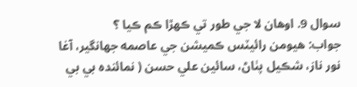سوال 9. اوھان لا جي طور تي ڪھڙا ڪم ڪيا ؟
جواب: ھيومن رائيٽس ڪميشن جي عاصمه جھانگير، آغا نور ناز، شڪيل پٺاڻ، سائين علي حسن ( نمائنده بي بي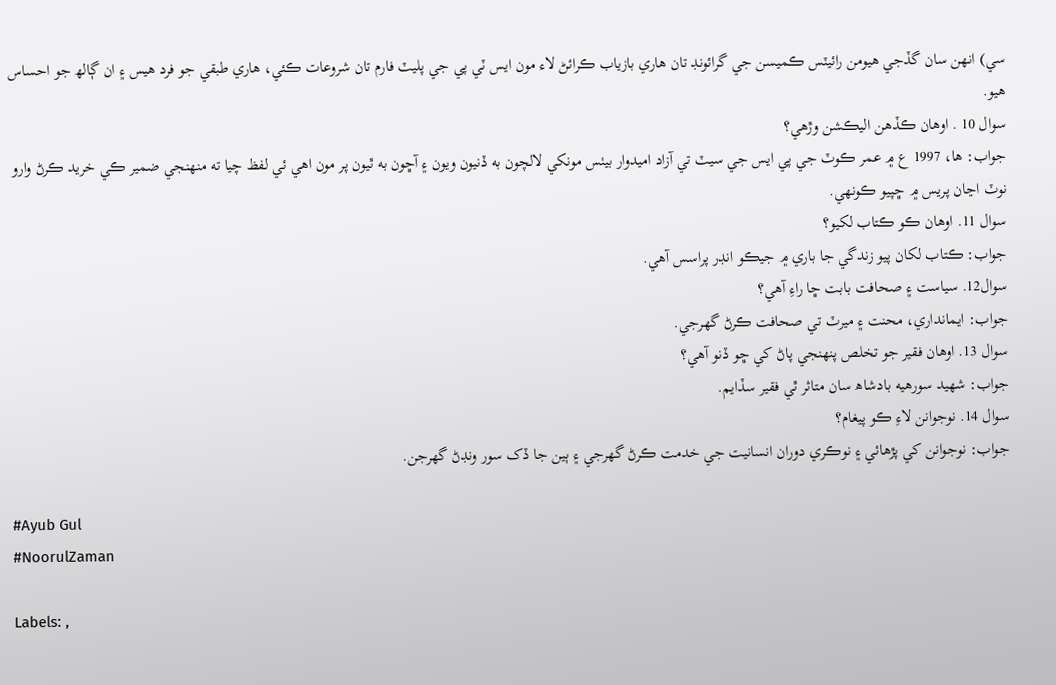سي) انھن سان گڏجي ھيومن رائيٽس ڪميسن جي گرائونڊ تان ھاري بازياب ڪرائڻ لاء مون ايس ٽي پي جي پليٽ فارم تان شروعات ڪئي، ھاري طبقي جو فرد ھيس ۽ ان ڳالھ جو احساس ھيو.
سوال 10 . اوھان ڪڏھن اليڪشن وڙھي؟
جواب: ھا، 1997 ع ۾ عمر ڪوٽ جي پي ايس جي سيٽ تي آزاد اميدوار بيٺس مونکي لالچون به ڏنيون ويون ۽ آڇون به ٿيون پر مون اھي ئي لفظ چيا ته منھنجي ضمير ڪي خريد ڪرڻ وارو نوٽ اڃان پريس ۾ ڇپيو ڪونھي.
سوال 11. اوھان ڪو ڪتاب لکيو؟
جواب: ڪتاب لکان پيو زندگي جا باري ۾ جيڪو انڊر پراسس آھي.
سوال12. سياست ۽ صحافت بابت ڇا راءِ آھي؟
جواب: ايمانداري، محنت ۽ ميرٽ تي صحافت ڪرڻ گھرجي.
سوال 13. اوھان فقير جو تخلص پنھنجي پاڻ کي ڇو ڏنو آھي؟
جواب: شھيد سورھيه بادشاھ سان متاثر ٿي فقير سڏايم.
سوال 14. نوجوانن لاءِ ڪو پيغام؟
جواب: نوجوانن کي پڙھائي ۽ نوڪري دوران انسانيت جي خدمت ڪرڻ گھرجي ۽ ٻين جا ڏک سور ونڊڻ گھرجن.

#Ayub Gul
#NoorulZaman

Labels: ,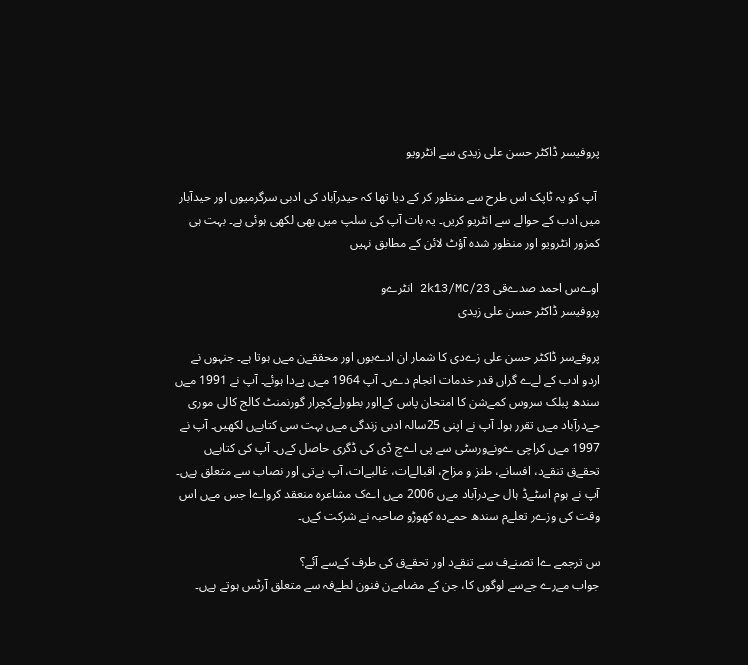پروفیسر ڈاکٹر حسن علی زیدی سے انٹرویو

 آپ کو یہ ٹاپک اس طرح سے منظور کر کے دیا تھا کہ حیدرآباد کی ادبی سرگرمیوں اور حیدآبار میں ادب کے حوالے سے انٹریو کریں۔ یہ بات آپ کی سلپ میں بھی لکھی ہوئی ہے۔ بہت ہی کمزور انٹرویو اور منظور شدہ آؤٹ لائن کے مطابق نہیں

اوےس احمد صدےقی 2k13/MC/23 انٹرےو
پروفیسر ڈاکٹر حسن علی زیدی

پروفےسر ڈاکٹر حسن علی زےدی کا شمار ان ادےبوں اور محققےن مےں ہوتا ہے۔ جنہوں نے اردو ادب کے لےے گراں قدر خدمات انجام دےں۔ آپ 1964 مےں پےدا ہوئے۔ آپ نے 1991 مےں سندھ پبلک سروس کمےشن کا امتحان پاس کےااور بطورلےکچرار گورنمنٹ کالج کالی موری حےدرآباد مےں تقرر ہوا۔ آپ نے اپنی 25سالہ ادبی زندگی مےں بہت سی کتابےں لکھیں۔ آپ نے 1997 مےں کراچی ےونےورسٹی سے پی اےچ ڈی کی ڈگری حاصل کےں۔ آپ کی کتابےں تحقےق تنقےد، افسانے، طنز و مزاح، اقبالےات، غالبےات، آپ بےتی اور نصاب سے متعلق ہےں۔ آپ نے ہوم اسٹےڈ ہال حےدرآباد مےں 2006 مےں اےک مشاعرہ منعقد کرواےا جس مےں اس وقت کی وزےر تعلےم سندھ حمےدہ کھوڑو صاحبہ نے شرکت کےں۔

س ترجمے ےا تصنےف سے تنقےد اور تحقےق کی طرف کےسے آئے؟
جواب مےرے جےسے لوگوں کا، جن کے مضامےن فنون لطےفہ سے متعلق آرٹس ہوتے ہےں۔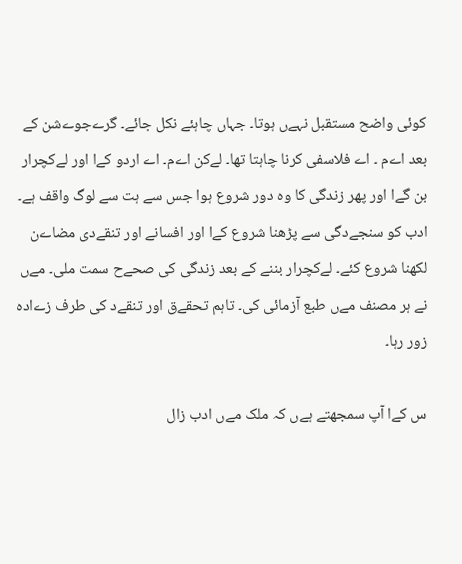کوئی واضح مستقبل نہےں ہوتا۔ جہاں چاہئے نکل جائے۔ گرےجوےشن کے بعد اےم ۔ اے فلاسفی کرنا چاہتا تھا۔ لےکن اےم۔ اے اردو کےا اور لےکچرار بن گےا اور پھر زندگی کا وہ دور شروع ہوا جس سے ہت سے لوگ واقف ہے۔ ادب کو سنجےدگی سے پڑھنا شروع کےا اور افسانے اور تنقےدی مضاےن لکھنا شروع کئے۔ لےکچرار بننے کے بعد زندگی کی صحےح سمت ملی۔ مےں نے ہر مصنف مےں طبع آزمائی کی۔ تاہم تحقےق اور تنقےد کی طرف زےادہ زور رہا۔

س کےا آپ سمجھتے ہےں کہ ملک مےں ادب زال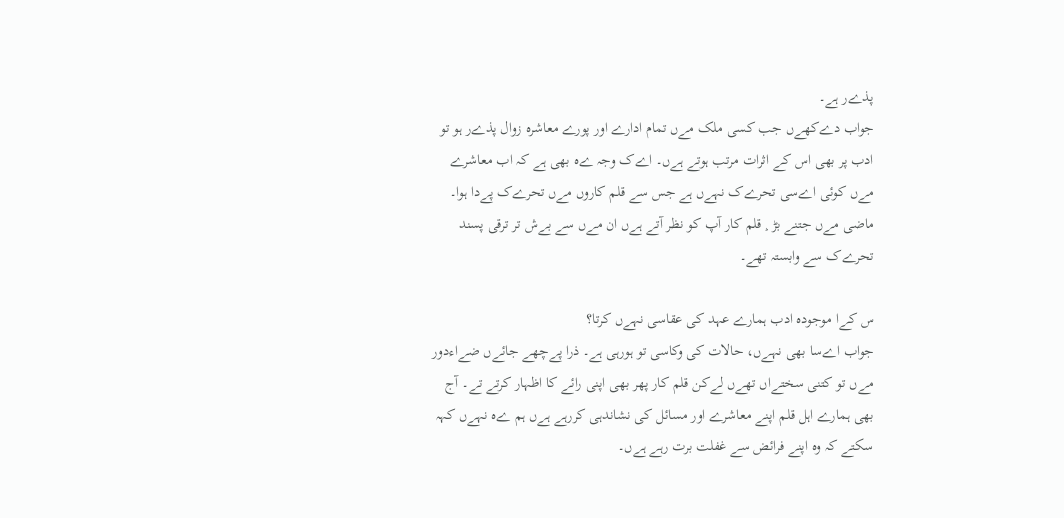پذےر ہے۔
جواب دےکھےں جب کسی ملک مےں تمام ادارے اور پورے معاشرہ زوال پذےر ہو تو ادب پر بھی اس کے اثرات مرتب ہوتے ہےں۔ اےک وجہ ےہ بھی ہے کہ اب معاشرے مےں کوئی اےسی تحرےک نہےں ہے جس سے قلم کاروں مےں تحرےک پےدا ہوا۔ ماضی مےں جتنے بڑ ¸ قلم کار آپ کو نظر آتے ہےں ان مےں سے بےش تر ترقی پسند تحرےک سے وابستہ تھے۔

س کےا موجودہ ادب ہمارے عہد کی عقاسی نہےں کرتا؟
جواب اےسا بھی نہےں، حالات کی وکاسی تو ہورہی ہے۔ ذرا پےچھے جائےں ضےاءدور مےں تو کتنی سختےاں تھےں لےکن قلم کار پھر بھی اپنی رائے کا اظہار کرتے تے۔ آج بھی ہمارے اہل قلم اپنے معاشرے اور مسائل کی نشاندہی کررہے ہےں ہم ےہ نہےں کہہ سکتے کہ وہ اپنے فرائض سے غفلت برت رہے ہےں۔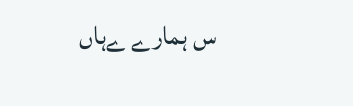س ہمارے ےہاں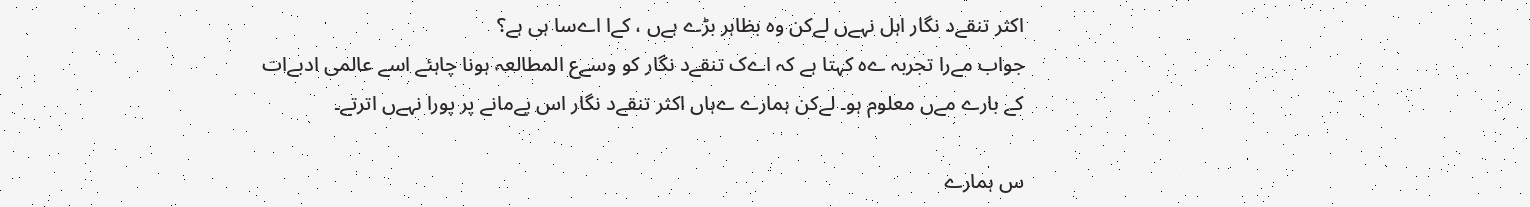اکثر تنقےد نگار اہل نہےں لےکن وہ بظاہر بڑے ہےں ، کےا اےسا ہی ہے؟
جواب مےرا تجربہ ےہ کہتا ہے کہ اےک تنقےد نگار کو وسےع المطالعہ ہونا چاہئے اسے عالمی ادبےات کے بارے مےں معلوم ہو۔ لےکن ہمارے ےہاں اکثر تنقےد نگار اس پےمانے پر پورا نہےں اترتے۔

س ہمارے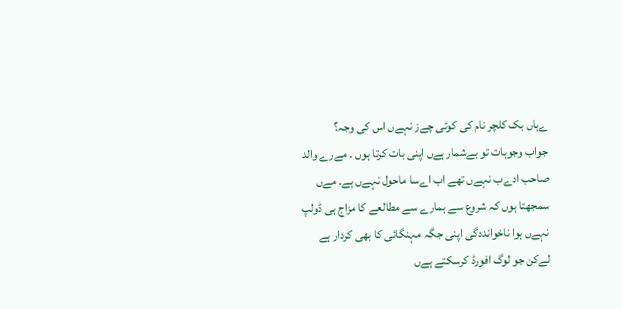ےہاں بک کلچر نام کی کوئی چےز نہےں اس کی وجہ؟
جواب وجوہات تو بےشمار ہےں اپنی بات کرتا ہوں ۔ مےرے والد صاحب ادےب نہےں تھے اب اےسا ماحول نہےں ہے۔ مےں سمجھتا ہوں کہ شروع سے ہمارے سے مطالعے کا مزاج ہی ڈولپ نہےں ہوا ناخوانددگی اپنی جگہ مہنگائی کا بھی کردار ہے لےکن جو لوگ افورڈ کرسکتے ہےں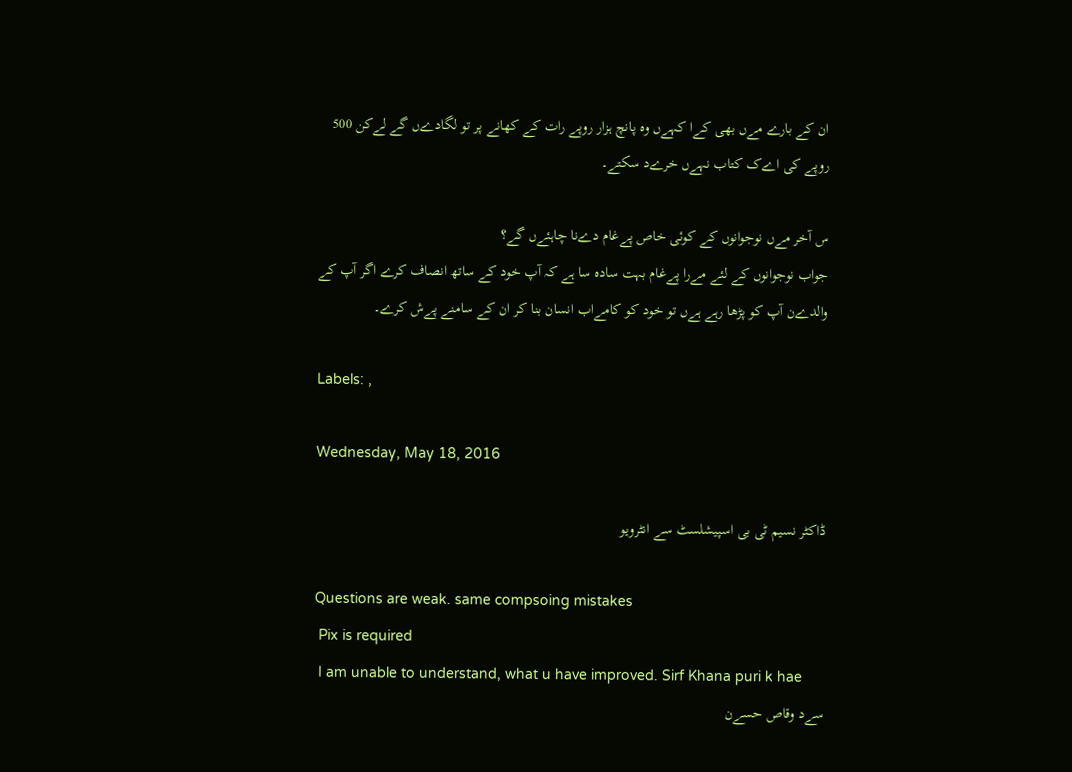ان کے بارے مےں بھی کےا کہےں وہ پانچ ہزار روپے رات کے کھانے پر تو لگادےں گے لےکن 500 روپے کی اےک کتاب نہےں خرےد سکتے۔

س آخر مےں نوجوانوں کے کوئی خاص پےغام دےنا چاہئےں گے؟
جواب نوجوانوں کے لئے مےرا پےغام بہت سادہ سا ہے کہ آپ خود کے ساتھ انصاف کرے اگر آپ کے والدےن آپ کو پڑھا رہے ہےں تو خود کو کامےاب انسان بنا کر ان کے سامنے پےش کرے۔

Labels: ,

Wednesday, May 18, 2016

ڈاکٹر نسیم ٹی بی اسپیشلسٹ سے انٹرویو

Questions are weak. same compsoing mistakes
 Pix is required
 I am unable to understand, what u have improved. Sirf Khana puri k hae
سےد وقاص حسےن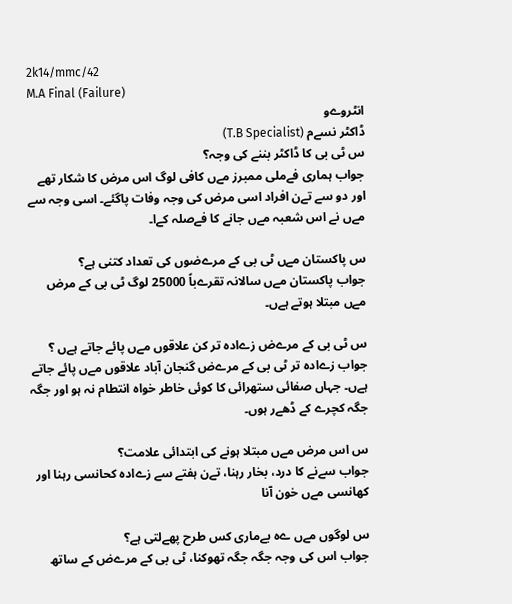2k14/mmc/42
M.A Final (Failure)
انٹروےو
ڈاکٹر نسےم (T.B Specialist)
س ٹی بی کا ڈاکٹر بننے کی وجہ؟
جواب ہماری فےملی ممبرز مےں کافی لوگ اس مرض کا شکار تھے اور دو سے تےن افراد اسی مرض کی وجہ وفات پاگئے۔ اسی وجہ سے مےں نے اس شعبہ مےں جانے کا فےصلہ کےا۔

س پاکستان مےں ٹی بی کے مرےضوں کی تعداد کتنی ہے؟
جواب پاکستان مےں سالانہ تقرےباً 25000 لوگ ٹی بی کے مرض مےں مبتلا ہوتے ہےں۔

س ٹی بی کے مرےض زےادہ تر کن علاقوں مےں پائے جاتے ہےں ؟
جواب زےادہ تر ٹی بی کے مرےض گنجان آباد علاقوں مےں پائے جاتے ہےں۔ جہاں صفائی ستھرائی کا کوئی خاطر خواہ انتطام نہ ہو اور جگہ جگہ کچرے کے ڈھےر ہوں۔

س اس مرض مےں مبتلا ہونے کی ابتدائی علامت؟
جواب سےنے کا درد، بخار رہنا، تےن ہفتے سے زےادہ کحانسی رہنا اور کھانسی مےں خون آنا

س لوگوں مےں ےہ بےماری کس طرح پھےلتی ہے؟
جواب اس کی وجہ جگہ جگہ تھوکنا، ٹی بی کے مرےض کے ساتھ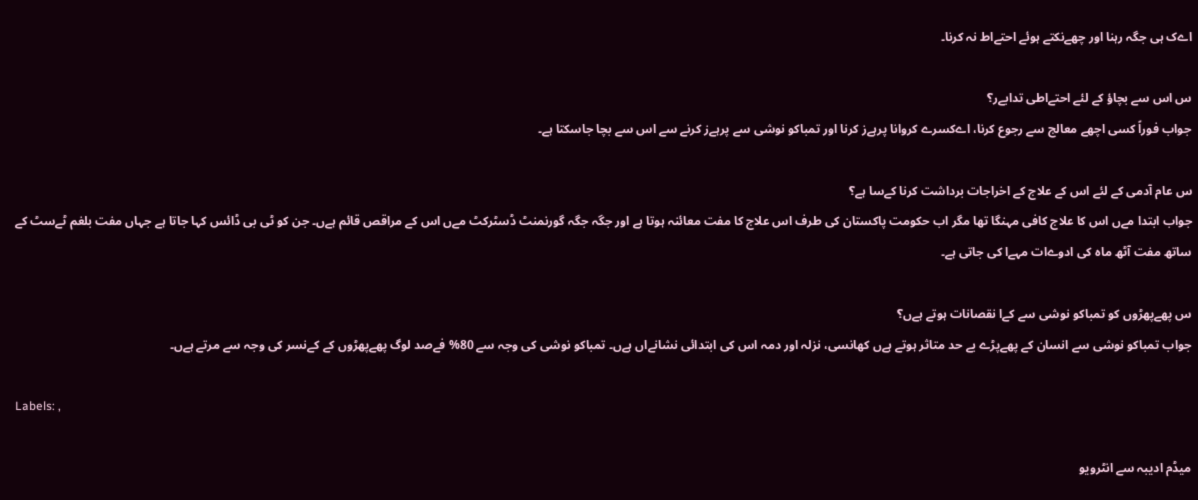اےک ہی جگہ رہنا اور چھےنکتے ہوئے احتےاط نہ کرنا۔

س اس سے بچاؤ کے لئے احتےاطی تدابےر؟
جواب فوراً کسی اچھے معالج سے رجوع کرنا، اےکسرے کروانا پرہےز کرنا اور تمباکو نوشی سے پرہےز کرنے سے اس سے بچا جاسکتا ہے۔

س عام آدمی کے لئے اس کے علاج کے اخراجات برداشت کرنا کےسا ہے؟
جواب ابتدا مےں اس کا علاج کافی مہنگا تھا مگر اب حکومت پاکستان کی طرف اس علاج کا مفت معائنہ ہوتا ہے اور جگہ جگہ گورنمنٹ ڈسٹرکٹ مےں اس کے مراقص قائم ہےں۔ جن کو ٹی بی ڈائس کہا جاتا ہے جہاں مفت بلغم ٹےسٹ کے ساتھ مفت آٹھ ماہ کی ادوےات مہےا کی جاتی ہے۔

س پھےپھڑوں کو تمباکو نوشی سے کےا نقصانات ہوتے ہےں؟
جواب تمباکو نوشی سے انسان کے پھےپڑے بے حد متاثر ہوتے ہےں کھانسی، نزلہ اور دمہ اس کی ابتدائی نشانےاں ہےں۔ تمباکو نوشی کی وجہ سے 80% فےصد لوگ پھےپھڑوں کے کےنسر کی وجہ سے مرتے ہےں۔

Labels: ,

میڈم ادیبہ سے انٹرویو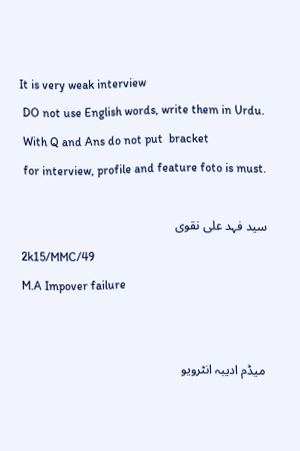It is very weak interview
 DO not use English words, write them in Urdu.
 With Q and Ans do not put  bracket
 for interview, profile and feature foto is must.

سید فہد علی نقوی
2k15/MMC/49
M.A Impover failure


 میڈم ادیبہ انٹرویو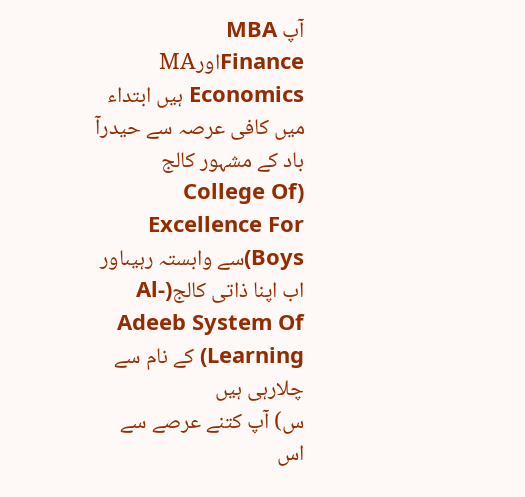آپ MBA FinanceاورMA Economics ہیں ابتداء میں کافی عرصہ سے حیدرآ باد کے مشہور کالج (College Of Excellence For Boys)سے وابستہ رہیںاور اب اپنا ذاتی کالج(Al-Adeeb System Of Learning) کے نام سے چلارہی ہیں
س) آپ کتنے عرصے سے اس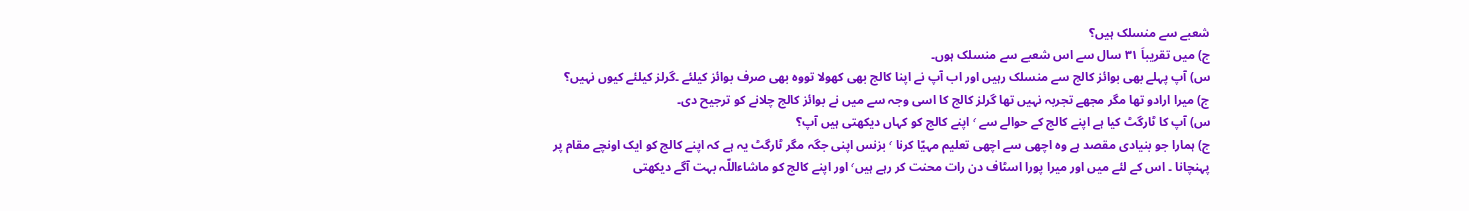شعبے سے منسلک ہیں؟
ج) میں تقریباَ ۳۱ سال سے اس شعبے سے منسلک ہوں۔
س) آپ پہلے بھی بوائز کالج سے منسلک رہیں اور اب آپ نے اپنا کالج بھی کھولا تووہ بھی صرف بوائز کیلئے ۔گرلز کیلئے کیوں نہیں؟
ج) میرا ارادو تھا مگر مجھے تجربہ نہیں تھا گرلز کالج کا اسی وجہ سے میں نے بوائز کالج چلانے کو ترجیح دی۔
س) آپ کا ٹارگٹ کیا ہے اپنے کالج کے حوالے سے ٬ اپنے کالج کو کہاں دیکھتی ہیں آپ؟
ج) ہمارا جو بنیادی مقصد ہے وہ اچھی سے اچھی تعلیم مہیّا کرنا ٬ بزنس اپنی جگہ مگر ٹارگٹ یہ ہے کہ اپنے کالج کو ایک اونچے مقام پر پہنچانا ۔ اس کے لئے میں اور میرا پورا اسٹاف دن رات محنت کر رہے ہیں٬ اور اپنے کالج کو ماشاءاللّہ بہت آگے دیکھتی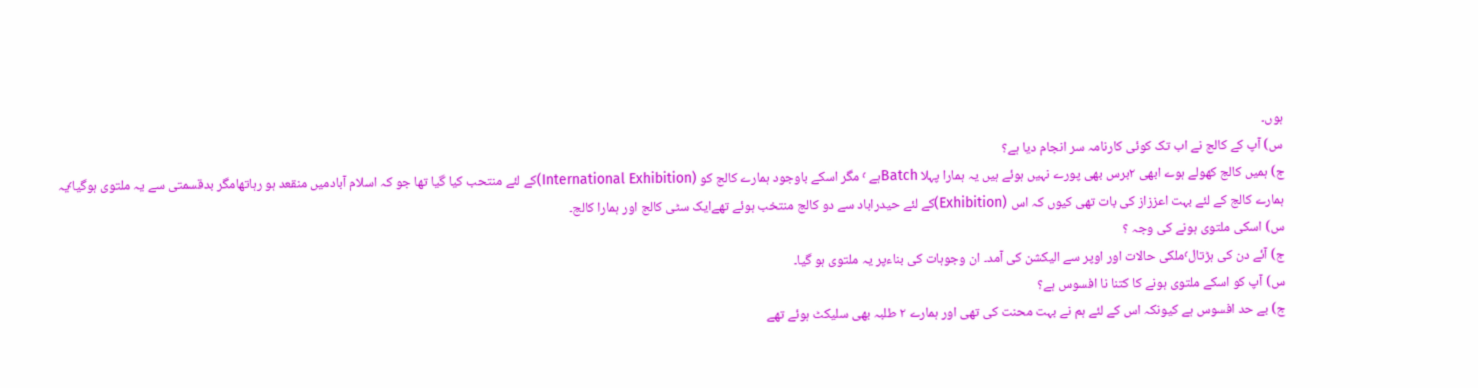ہوں۔
س) آپ کے کالج نے اب تک کوئی کارنامہ سر انجام دیا ہے؟
ج) ہمیں کالج کھولے ہوے ابھی ۲برس بھی پورے نہیں ہوئے ہیں یہ ہمارا پہلا Batchہے ٬ مگر اسکے باوجود ہمارے کالج کو (International Exhibition)کے لئے منتحب کیا گیا تھا جو کہ اسلام آبادمیں منقعد ہو رہاتھامگر بدقسمتی سے یہ ملتوی ہوگیا٬یہ ہمارے کالج کے لئے بہت اعززاز کی بات تھی کیوں کہ اس (Exhibition)کے لئے حیدراباد سے دو کالج منتخب ہوئے تھےایک سٹی کالج اور ہمارا کالج۔
س) اسکی ملتوی ہونے کی وجہ ؟
ج) آئے دن کی ہڑتال٬ملکی حالات اور اوپر سے الیکشن کی آمد۔ ان وجوہات کی بناءپر یہ ملتوی ہو گیا۔
س) آپ کو اسکے ملتوی ہونے کا کتنا نا افسوس ہے؟
ج) بے حد افسوس ہے کیونکہ اس کے لئے ہم نے بہت محنت کی تھی اور ہمارے ۲ طلبہ بھی سلیکٹ ہوئے تھے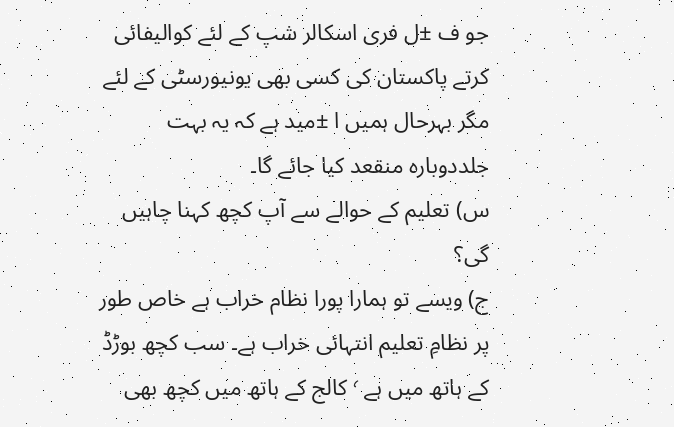جو ف ±ل فری اسکالر شپ کے لئے کوالیفائی کرتے پاکستان کی کسی بھی یونیورسٹی کے لئے مگر بہرحال ہمیں ا ±مید ہے کہ یہ بہت جلددوبارہ منقعد کیا جائے گا۔
س) تعلیم کے حوالے سے آپ کچھ کہنا چاہیں گی؟
ج) ویسے تو ہمارا پورا نظام خراب ہے خاص طور پر نظامِ تعلیم انتہائی خراب ہے۔ سب کچھ بوڑڈ کے ہاتھ میں ہے ٬ کالج کے ہاتھ میں کچھ بھی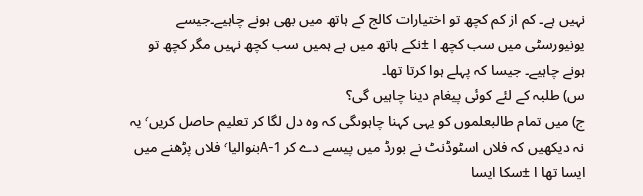نہیں ہے۔ کم از کم کچھ تو اختیارات کالج کے ہاتھ میں بھی ہونے چاہیے۔جیسے یونیورسٹی میں سب کچھ ا ±نکے ہاتھ میں ہے ہمیں سب کچھ نہیں مگر کچھ تو ہونے چاہیے۔ جیسا کہ پہلے ہوا کرتا تھا۔
س) طلبہ کے لئے کوئی پیغام دینا چاہیں گی؟
ج) میں تمام طالبعلموں کو یہی کہنا چاہوںگی کہ وہ دل لگا کر تعلیم حاصل کریں٬ یہ نہ دیکھیں کہ فلاں اسٹوڈنٹ نے بورڈ میں پیسے دے کر A-1بنوالیا٬ فلاں پڑھنے میں ایسا تھا ا ±سکا ایسا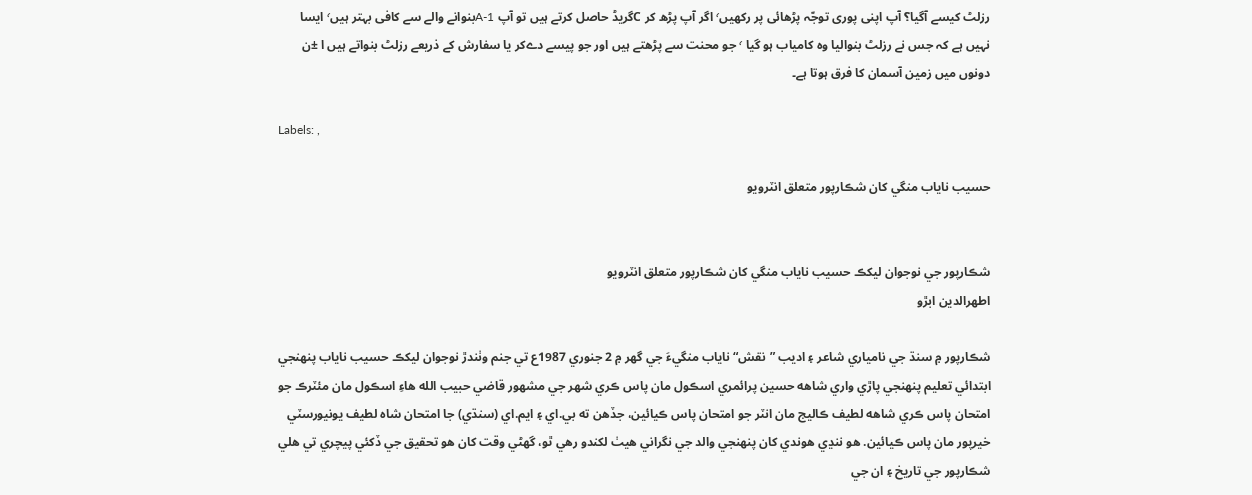رزلٹ کیسے آگیا؟ آپ اپنی پوری توجّہ پڑھائی پر رکھیں٬ اگر آپ پڑھ کر Cگریڈ حاصل کرتے ہیں تو آپ A-1بنوانے والے سے کافی بہتر ہیں٬ ایسا نہیں ہے کہ جس نے رزلٹ بنوالیا وہ کامیاب ہو گیا ٬ جو محنت سے پڑھتے ہیں اور جو پیسے دےکر یا سفارش کے ذریعے رزلٹ بنواتے ہیں ا ±ن دونوں میں زمین آسمان کا فرق ہوتا ہے۔

Labels: ,

حسيب ناياب منگي کان شڪارپور متعلق انٽرويو


شڪارپور جي نوجوان ليکڪ حسيب ناياب منگي کان شڪارپور متعلق انٽرويو
اطهرالدين ابڙو

شڪارپور ۾ سنڌ جي نامياري شاعر ۽ اديب ”نقش“ ناياب منگيءَ جي گهر ۾ 2 جنوري 1987ع تي جنم وٺندڙ نوجوان ليکڪ حسيب ناياب پنهنجي ابتدائي تعليم پنهنجي پاڙي واري شاهه حسين پرائمري اسڪول مان پاس ڪري شهر جي مشهور قاضي حبيب الله هاءِ اسڪول مان مئٽرڪ جو امتحان پاس ڪري شاهه لطيف ڪاليج مان انٽر جو امتحان پاس ڪيائين، جڏهن ته بي.اي ۽ ايم.اي (سنڌي) جا امتحان شاه لطيف يونيورسٽي خيرپور مان پاس ڪيائين. هو ننڍي هوندي کان پنهنجي والد جي نگراني هيٺ لکندو رهي ٿو، گهڻي وقت کان هو تحقيق جي ڏکئي پيچري تي هلي شڪارپور جي تاريخ ۽ ان جي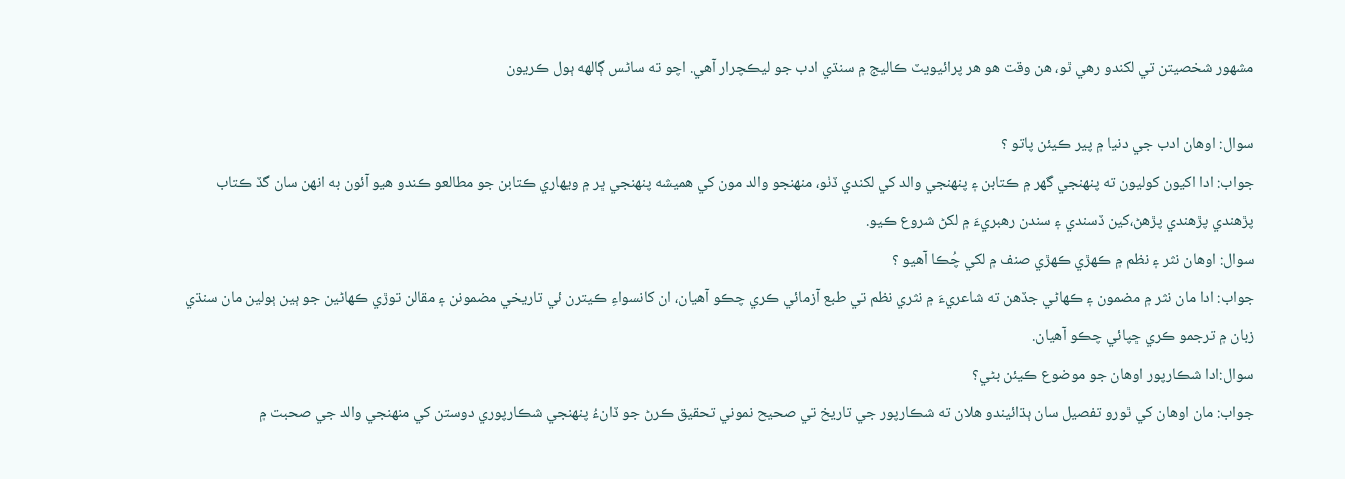مشهور شخصيتن تي لکندو رهي ٿو، هن وقت هو هر پرائيويٽ ڪاليج ۾ سنڌي ادب جو ليڪچرار آهي. اچو ته ساڻس ڳالهه ٻول ڪريون

سوال: اوهان ادب جي دنيا ۾ پير ڪيئن پاتو ؟
جواب: ادا اکيون کوليون ته پنهنجي گهر ۾ ڪتابن ۽ پنهنجي والد کي لکندي ڏٺو، منهنجو والد مون کي هميشه پنهنجي ڀر ۾ ويهاري ڪتابن جو مطالعو ڪندو هيو آئون به انهن سان گڏ ڪتاب پڙهندي پڙهندي پڙهڻ،کين ڏسندي ۽ سندن رهبريءَ ۾ لکڻ شروع ڪيو.
سوال: اوهان نثر ۽ نظم ۾ ڪهڙي ڪهڙي صنف ۾ لکي چُڪا آهيو ؟
جواب: ادا مان نثر ۾ مضمون ۽ ڪهاڻي جڏهن ته شاعريءَ ۾ نثري نظم تي طبع آزمائي ڪري چڪو آهيان، ان کانسواءِ ڪيترن ئي تاريخي مضمونن ۽ مقالن توڙي ڪهاڻين جو ٻين ٻولين مان سنڌي زبان ۾ ترجمو ڪري ڇپائي چڪو آهيان.
سوال:ادا شڪارپور اوهان جو موضوع ڪيئن بڻي؟
جواب: مان اوهان کي ٿورو تفصيل سان ٻڌائيندو هلان ته شڪارپور جي تاريخ تي صحيح نموني تحقيق ڪرڻ جو ڏانءُ پنهنجي شڪارپوري دوستن کي منهنجي والد جي صحبت ۾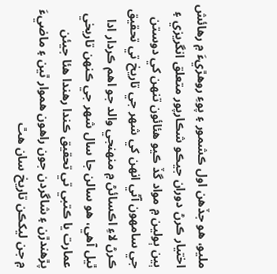مليو، هو جڏهن اول ڪشمور ۽ پوءِ روهڙيءَ ۾ رهائش اختيار ڪرڻ دوران جيڪو شڪارپور متعلق انگريزي ۽ ٻين ٻولين ۾ مواد گڏ ڪيو هئائون تنهن کي دوستن جي سامهون آڻي انهن کي شهر جي تاريخ تي تحقيق ڪرڻ لاءِ اڪسائڻ ۾ منهنجي والد جو اهم ڪردار ادا ٿيل آهي، هو سالن جا سال شهر جي ڪنهن تاريخي عمارت يا ڪتبي تي تحقيق ڪندا رهندا هئا جيئن پڙهندڙن ۽ شاگردن جون راهون هموار ٿين ۽ ماضيءَ ۾ جن ليکڪن تاريخ سان هٿ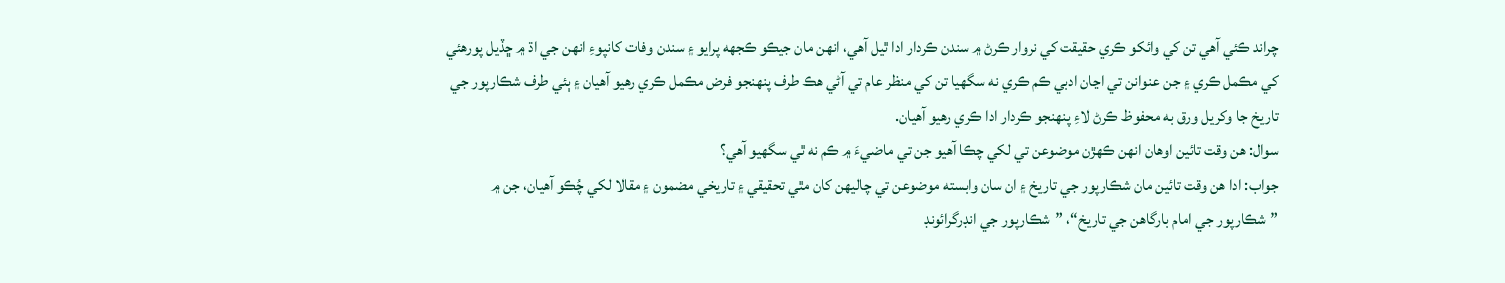چراند ڪئي آهي تن کي وائکو ڪري حقيقت کي نروار ڪرڻ ۾ سندن ڪردار ادا ٿيل آهي، انهن مان جيڪو ڪجهه پرايو ۽ سندن وفات کانپوءِ انهن جي اڌ ۾ ڇڏيل پورهئي کي مڪمل ڪري ۽ جن عنوانن تي اڃان ادبي ڪم ڪري نه سگهيا تن کي منظر عام تي آڻي هڪ طرف پنهنجو فرض مڪمل ڪري رهيو آهيان ۽ ٻئي طرف شڪارپور جي تاريخ جا وکريل ورق به محفوظ ڪرڻ لاءِ پنهنجو ڪردار ادا ڪري رهيو آهيان.
سوال: هن وقت تائين اوهان انهن ڪهڙن موضوعن تي لکي چڪا آهيو جن تي ماضيءَ ۾ ڪم نه ٿي سگهيو آهي؟
جواب: ادا هن وقت تائين مان شڪارپور جي تاريخ ۽ ان سان وابسته موضوعن تي چاليهن کان مٿي تحقيقي ۽ تاريخي مضمون ۽ مقالا لکي چُڪو آهيان، جن ۾ ”شڪارپور جي امام بارگاهن جي تاريخ“، ”شڪارپور جي انڊرگرائونڊ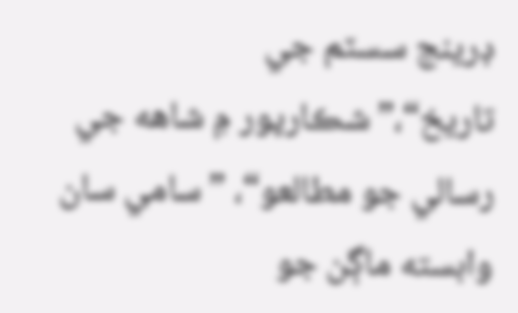ڊرينج سسٽم جي تاريخ“،”شڪارپور ۾ شاهه جي رسالي جو مطالعو“، ”سامي سان وابسته ماڳن جو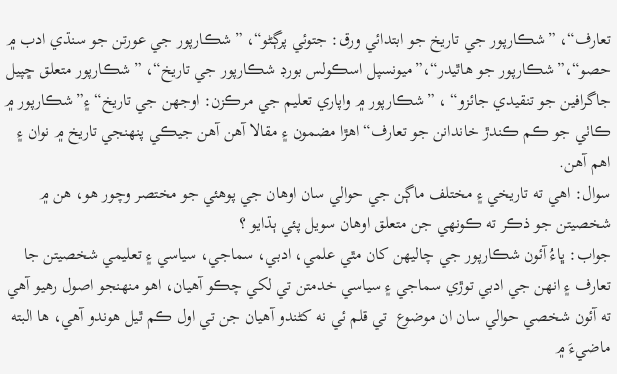تعارف“، ”شڪارپور جي تاريخ جو ابتدائي ورق: جتوئي پرڳڻو“، ”شڪارپور جي عورتن جو سنڌي ادب ۾ حصو“،”شڪارپور جو هاٿيدر“،”ميونسپل اسڪولس بورڊ شڪارپور جي تاريخ“، ”شڪارپور متعلق ڇپيل جاگرافين جو تنقيدي جائزو“ ، ”شڪارپور ۾ واپاري تعليم جي مرڪزن: اوجهن جي تاريخ“ ۽”شڪارپور ۾ ڪاٺي جو ڪم ڪندڙ خاندانن جو تعارف“ اهڙا مضمون ۽ مقالا آهن آهن جيڪي پنهنجي تاريخ ۾ نوان ۽ اهم آهن.
سوال: اهي ته تاريخي ۽ مختلف ماڳن جي حوالي سان اوهان جي پوهئي جو مختصر وچور هو، هن ۾ شخصيتن جو ذڪر ته ڪونهي جن متعلق اوهان سويل پئي ٻڌايو ؟
جواب: ڀاءُ آئون شڪارپور جي چاليهن کان مٿي علمي، ادبي، سماجي، سياسي ۽ تعليمي شخصيتن جا تعارف ۽ انهن جي ادبي توڙي سماجي ۽ سياسي خدمتن تي لکي چڪو آهيان، اهو منهنجو اصول رهيو آهي ته آئون شخصي حوالي سان ان موضوع  تي قلم ئي نه کڻندو آهيان جن تي اول ڪم ٿيل هوندو آهي، ها البته ماضيءَ ۾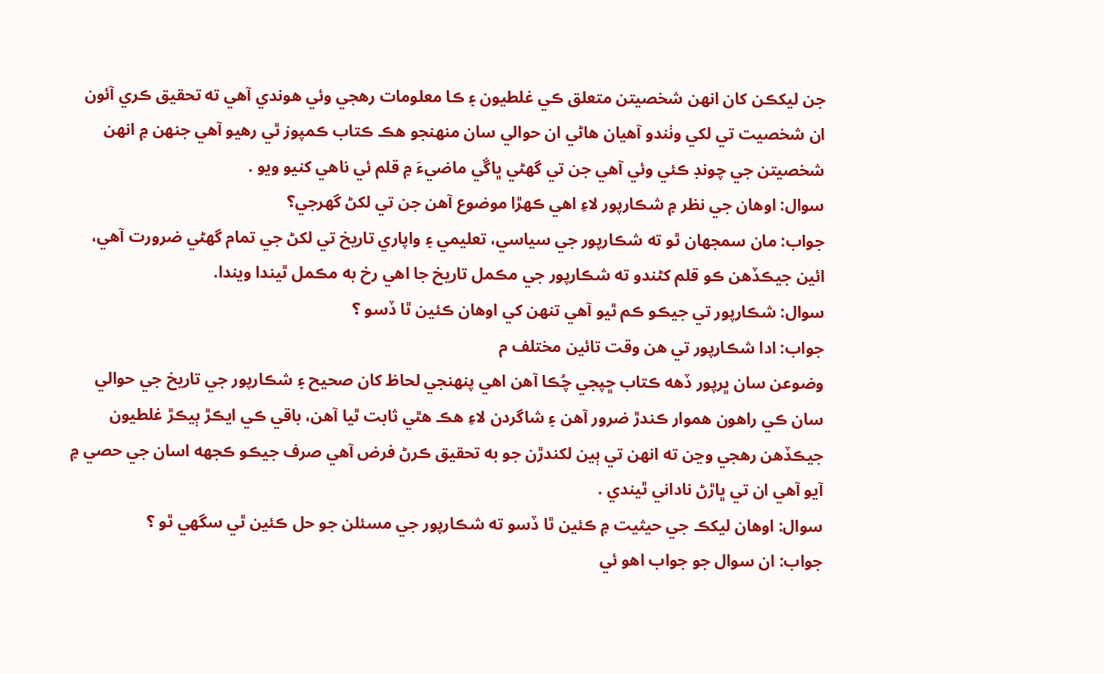جن ليکڪن کان انهن شخصيتن متعلق ڪي غلطيون ۽ ڪا معلومات رهجي وئي هوندي آهي ته تحقيق ڪري آئون ان شخصيت تي لکي وٺندو آهيان هاڻي ان حوالي سان منهنجو هڪ ڪتاب ڪمپوز ٿي رهيو آهي جنهن ۾ انهن شخصيتن جي چونڊ ڪئي وئي آهي جن تي گهڻي ڀاڱي ماضيءَ ۾ قلم ئي ناهي کنيو ويو .
سوال: اوهان جي نظر ۾ شڪارپور لاءِ اهي ڪهڙا موضوع آهن جن تي لکڻ گهرجي؟
جواب: مان سمجهان ٿو ته شڪارپور جي سياسي، تعليمي ۽ واپاري تاريخ تي لکڻ جي تمام گهڻي ضرورت آهي، ائين جيڪڏهن ڪو قلم کڻندو ته شڪارپور جي مڪمل تاريخ جا اهي رخ به مڪمل ٿيندا ويندا.
سوال: شڪارپور تي جيڪو ڪم ٿيو آهي تنهن کي اوهان ڪئين ٿا ڏسو ؟
جواب: ادا شڪارپور تي هن وقت تائين مختلف م
وضوعن سان ڀرپور ڏهه ڪتاب ڇپجي چُڪا آهن اهي پنهنجي لحاظ کان صحيح ۽ شڪارپور جي تاريخ جي حوالي سان ڪي راهون هموار ڪندڙ ضرور آهن ۽ شاگردن لاءِ هڪ هٿي ثابت ٿيا آهن، باقي ڪي ايڪڙ ٻيڪڙ غلطيون جيڪڏهن رهجي وڃن ته انهن تي ٻين لکندڙن جو به تحقيق ڪرڻ فرض آهي صرف جيڪو ڪجهه اسان جي حصي ۾ آيو آهي ان تي ڀاڙڻ ناداني ٿيندي .
سوال: اوهان ليکڪ جي حيثيت ۾ ڪئين ٿا ڏسو ته شڪارپور جي مسئلن جو حل ڪئين ٿي سگهي ٿو ؟
جواب: ان سوال جو جواب اهو ئي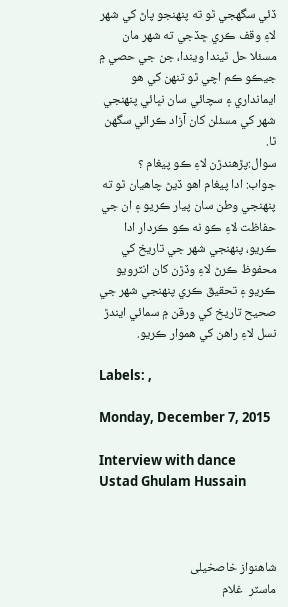ڏئي سگهجي ٿو ته پنهنجو پاڻ کي شهر لاءِ وقف ڪري ڇڏجي ته شهر مان مسئلا حل ٿيندا ويندا، جن جي حصي ۾ جيڪو ڪم اچي ٿو تنهن کي هو ايمانداري ۽ سچائي سان نڀائي پنهنجي شهر کي مسئلن کان آزاد ڪرائي سگهن ٿا.
سوال:پڙهندڙن لاءِ ڪو پيغام ؟
جواب: ادا پيغام اهو ڏيڻ چاهيان ٿو ته پنهنجي وطن سان پيار ڪريو ۽ ان جي حفاظت لاءِ ڪو نه ڪو ڪردار ادا ڪريو، پنهنجي شهر جي تاريخ کي محفوظ ڪرڻ لاءِ وڏڙن کان انٽرويو ڪريو ۽ تحقيق ڪري پنهنجي شهر جي صحيح تاريخ کي ورقن ۾ سمائي ايندڙ نسل لاءِ راهن کي هموار ڪريو.

Labels: ,

Monday, December 7, 2015

Interview with dance Ustad Ghulam Hussain



شاھنواز خاصخیلی
ماسٽر  غلام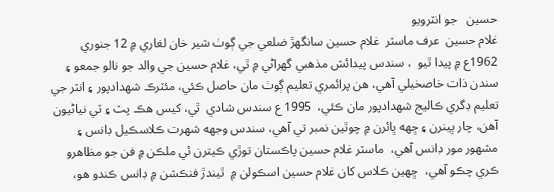حسين   جو انٽرويو
غلام حسين  عرف ماسٽر  غلام حسين سانگهڙ ضلعي جي ڳوٺ شير خان لغاري ۾ 12 جنوري 1962ع ۾ پيدا ٿيو  ، سندس پيدائش مذهبي گهراڻي ۾ ٿي، غلام حسين جي والد جو نالو جمعو ۽ سندن ذات خاصخيلي آهي، هن پرائمري تعليم ڳوٺ مان حاصل ڪئي، مئٽرڪ شهدادپور ۽ انٽر جي تعليم ڊگري ڪاليج شهدادپور مان ڪئي،  1995 ع سندس شادي  ٿي، کيس هڪ پٽ ۽ ٽي نياڻيون آهن، چار ڀينرن ۽ ڇهه ڀائرن ۾ چوٿين نمبر تي آهي، سندس وجهه شهرت ڪلاسڪيل ڊانس ۽ مشهور مور ڊانس آهي،  ماسٽر غلام حسين پاڪستان توڙي ڪيترن ئي ملڪن ۾ فن جو مظاهرو ڪري چڪو آهي،  ڇهين ڪلاس کان غلام حسين اسڪولن ۾  ٿيندڙ فنڪشن ۾ ڊانس ڪندو هو،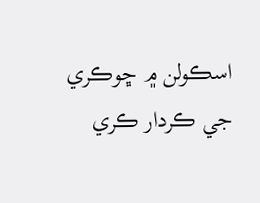اسڪولن ۾ ڇوڪري جي ڪردار ڪري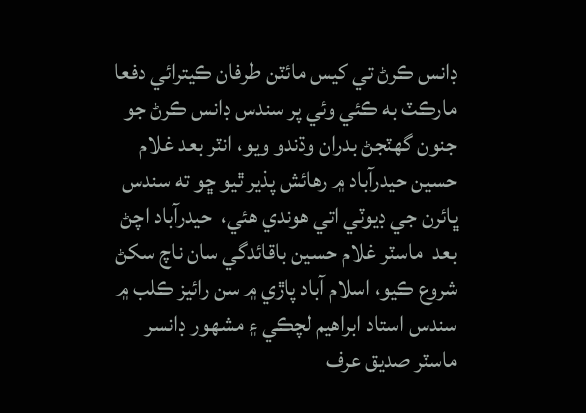ڊانس ڪرڻ تي کيس مائٽن طرفان ڪيترائي دفعا مارڪٽ به ڪئي وئي پر سندس ڊانس ڪرڻ جو جنون گهٽجڻ بدران وڌندو ويو، انٽر بعد غلام حسين حيدرآباد ۾ رهائش پذير ٿيو ڇو ته سندس ڀائرن جي ڊيوٽي اتي هوندي هئي،  حيدرآباد اچڻ بعد  ماسٽر غلام حسين باقائدگي سان ناچ سکڻ شروع ڪيو، اسلام آباد پاڙي ۾ سن رائيز ڪلب ۾ سندس استاد ابراهيم لچڪي ۽ مشهور ڊانسر ماسٽر صديق عرف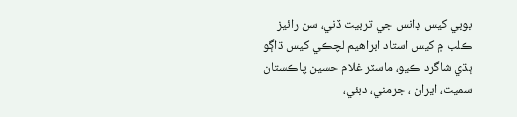بوبي کيس ڊانس جي تربيت ڏني، سن رائيز ڪلب ۾ کيس استاد ابراهيم لچڪي کيس ڌاڳو ٻڌي شاگرد ڪيو، ماسٽر غلام حسين پاڪستان سميت، ايران ، جرمني، دبئي،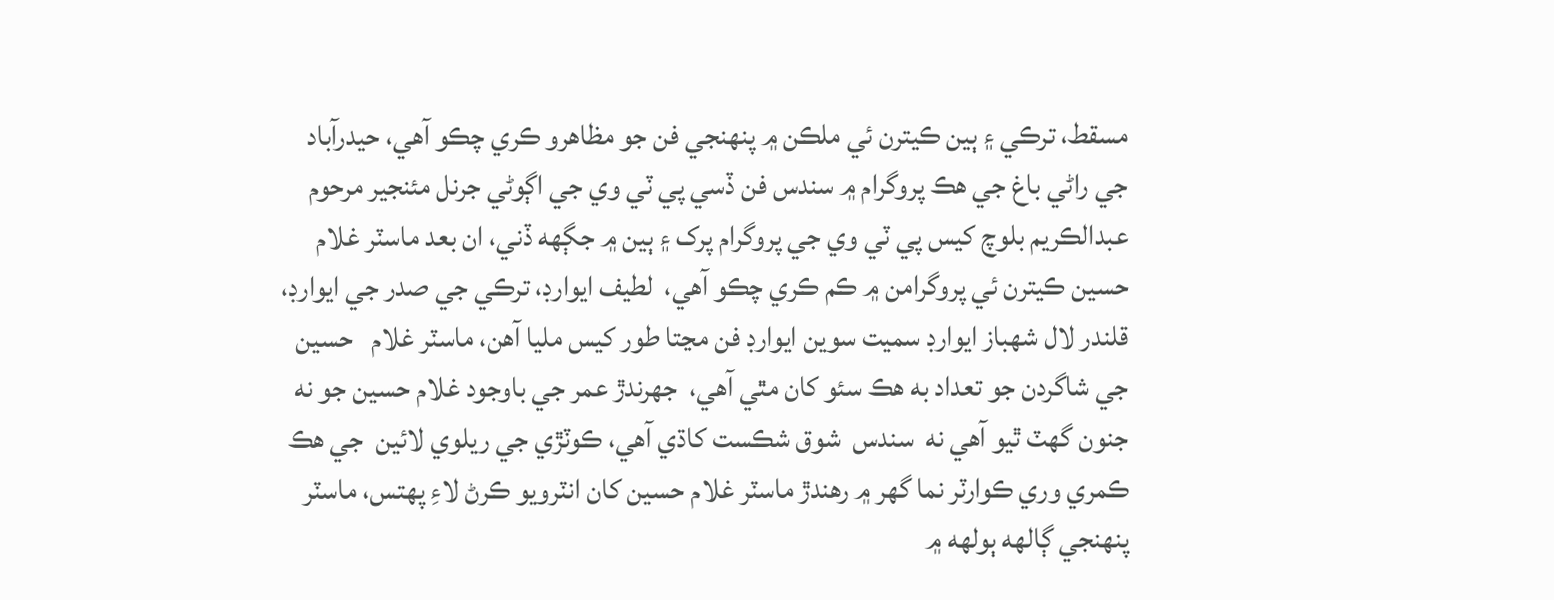مسقط، ترڪي ۽ ٻين ڪيترن ئي ملڪن ۾ پنهنجي فن جو مظاهرو ڪري چڪو آهي، حيدرآباد جي راڻي باغ جي هڪ پروگرام ۾ سندس فن ڏسي پي ٽي وي جي اڳوڻي جرنل مئنجير مرحوم عبدالڪريم بلوچ کيس پي ٽي وي جي پروگرام پرک ۽ ٻين ۾ جڳهه ڏني، ان بعد ماسٽر غلام حسين ڪيترن ئي پروگرامن ۾ ڪم ڪري چڪو آهي،  لطيف ايوارڊ، ترڪي جي صدر جي ايوارڊ، قلندر لال شهباز ايوارڊ سميت سوين ايوارڊ فن مڃتا طور کيس مليا آهن، ماسٽر غلام   حسين جي شاگردن جو تعداد به هڪ سئو کان مٿي آهي،  جهرندڙ عمر جي باوجود غلام حسين جو نه جنون گهٽ ٿيو آهي نه  سندس  شوق شڪست کاڌي آهي، ڪوٽڙي جي ريلوي لائين  جي هڪ ڪمري وري ڪوارٽر نما گهر ۾ رهندڙ ماسٽر غلام حسين کان انٽرويو ڪرڻ لاءِ پهتس، ماسٽر پنهنجي ڳالهه ٻولهه ۾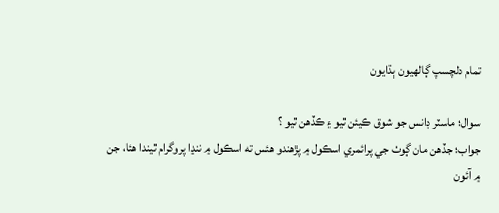تمام دلچسپ ڳالهيون ٻڌايون

سوال؛ ماسٽر ڊانس جو شوق ڪيئن ٿيو ۽ ڪڏهن ٿيو ؟
جواب؛ جڏهن مان ڳوٺ جي پرائمري اسڪول ۾ پڙهندو هئس ته اسڪول ۾ ننڍا پروگرام ٿيندا هئا، جن ۾ آئون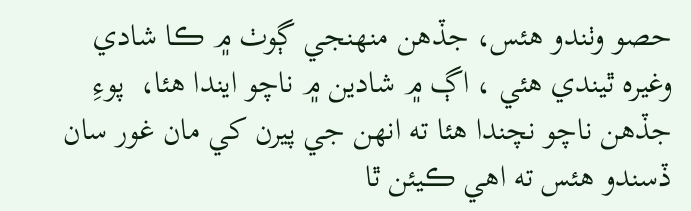حصو وٺندو هئس، جڏهن منهنجي ڳوٺ ۾ ڪا شادي وغيره ٿيندي هئي ، اڳ ۾ شادين ۾ ناچو ايندا هئا،  پوءِ جڏهن ناچو نچندا هئا ته انهن جي پيرن کي مان غور سان ڏسندو هئس ته اهي ڪيئن ٿا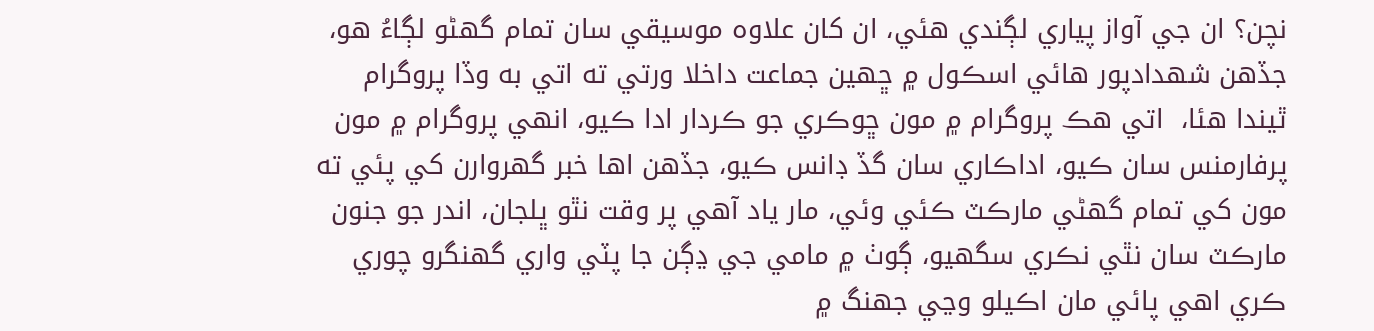نچن؟ ان جي آواز پياري لڳندي هئي، ان کان علاوه موسيقي سان تمام گهڻو لڳاءُ هو، جڏهن شهدادپور هائي اسڪول ۾ ڇهين جماعت داخلا ورتي ته اتي به وڏا پروگرام ٿيندا هئا،  اتي هڪ پروگرام ۾ مون ڇوڪري جو ڪردار ادا ڪيو، انهي پروگرام ۾ مون پرفارمنس سان ڪيو، اداڪاري سان گڏ ڊانس ڪيو، جڏهن اها خبر گهروارن کي پئي ته مون کي تمام گهڻي مارڪٽ ڪئي وئي، مار ياد آهي پر وقت نٿو ڀلجان، اندر جو جنون مارڪٽ سان نٿي نڪري سگهيو، ڳوٺ ۾ مامي جي ڍڳن جا پٽي واري گهنگرو چوري ڪري اهي پائي مان اڪيلو وڃي جهنگ ۾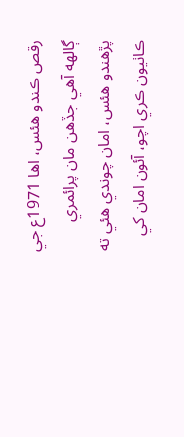رقص ڪندو هئس، اها 1971ع جي ڳالهه آهي جڏهن مان پرائمري پڙهندو هئس، امان چوندي هئي ته ڪاٺيون ڪري اچو، آئون امان کي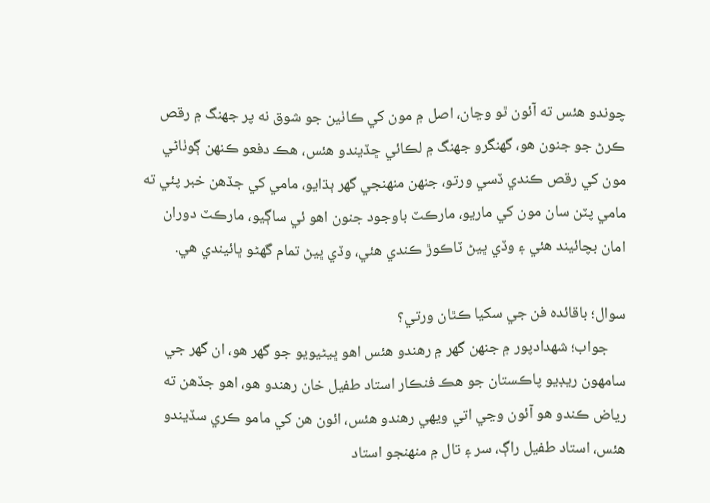چوندو هئس ته آئون ٿو وڃان، اصل ۾ مون کي ڪاٺين جو شوق نه پر جهنگ ۾ رقص ڪرڻ جو جنون هو، گهنگرو جهنگ ۾ لڪائي ڇڏيندو هئس، هڪ دفعو ڪنهن ڳوٺاڻي مون کي رقص ڪندي ڏسي ورتو، جنهن منهنجي گهر ٻڌايو، مامي کي جڏهن خبر پئي ته مامي پٽن سان مون کي ماريو، مارڪٽ باوجود جنون اهو ئي ساڳيو، مارڪٽ دوران امان بچائيند هئي ۽ وڏي ڀيڻ ٽاڪوڙ ڪندي هئي، وڏي ڀيڻ تمام گهڻو ڀائيندي هي.

سوال؛ باقائده فن جي سکيا ڪٿان ورتي؟
     جواب؛ شهدادپور ۾ جنهن گهر ۾ رهندو هئس اهو ڀيڻيويو جو گهر هو، ان گهر جي سامهون ريڊيو پاڪستان جو هڪ فنڪار استاد طفيل خان رهندو هو، اهو جڏهن ته رياض ڪندو هو آئون وڃي اتي ويهي رهندو هئس، ائون هن کي مامو ڪري سڏيندو هئس، استاد طفيل راڳ، سر ۽ تال ۾ منهنجو استاد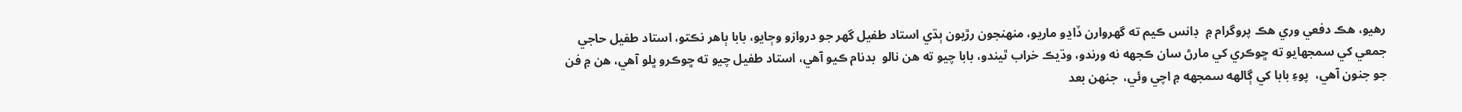رهيو، هڪ دفعي وري هڪ پروگرام ۾  ڊانس ڪيم ته گهروارن ڏاڍو ماريو، منهنجون رڙيون ٻڌي استاد طفيل گهر جو دروازو وڄايو، بابا ٻاهر نڪتو، استاد طفيل حاجي جمعي کي سمجهايو ته ڇوڪري کي مارڻ سان ڪجهه نه ورندو، وڌيڪ خراب ٿيندو، بابا چيو ته هن نالو  بدنام ڪيو آهي، استاد طفيل چيو ته ڇوڪرو ڀلو آهي، هن ۾ فن جو جنون آهي،  پوءِ بابا کي ڳالهه سمجهه ۾ اچي وئي،  جنهن بعد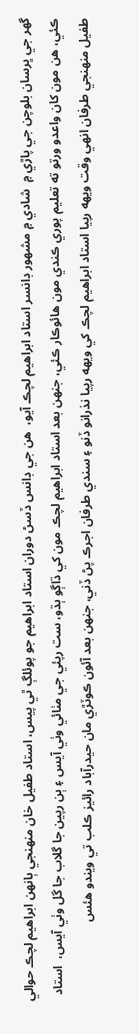گهر جي ڀرسان بلوچن جي پاڙي ۾  شادي ۾ مشهور ڊانسر استاد ابراهيم لچڪ آيو،  هن جي ڊانس ڏسڻ دوران استاد ابراهيم جو پوئلڳ ٿي پيس، استاد طفيل خان منهنجي ٻانهن ابراهيم لچڪ حوالي ڪئي، هن مون کان واعدو ورتو ته تعليم پوري ڪندي مون هائوڪار ڪئي، جنهن بعد استاد ابراهيم لچڪ مون کي ڌاڳو ٻڌو، ست رپئي جي مٺائي وٺي آيس ۽ ٻن رپين جا گلاب جا گل وٺي آيس،  استاد طفيل منهنجي طرفان انهي وقت ويهه رپيا استاد ابراهيم لچڪ کي ويهه رپيا نذرانو ڏنو ۽ سندي طرفان اجرڪ پڻ ڏني، جنهن بعد آئون ڪوٽڙي مان حيدرآباد رائيز ڪلب تي ويندو هئس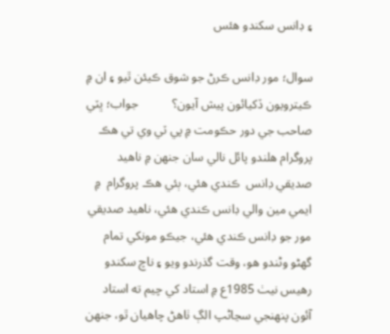۽ ڊانس سکندو هئس

سوال؛ مور ڊانس ڪرڻ جو شوق ڪيئن ٿيو ۽ ان ۾ ڪيترويون ڏکيائون پيش آيون؟           جواب؛ ڀٽي صاحب جي دور حڪومت ۾ پي ٽي وي تي هڪ پروگرام هلندو پائل نالي سان جنهن ۾ ناهيد صديقي ڊانس  ڪندي هئي، ٻئي هڪ پروگرام  ۾  ايمي مين والي ڊانس ڪندي هئي، ناهيد صديقي مور جو ڊانس ڪندي هئي، جيڪو مونکي تمام گهڻو وڻندو هو، وقت گذرندو ويو ۽ ناچ سکندو رهيس نيٺ 1985ع ۾ استاد کي چيم ته استاد آئون پنهنجي سڃاڻپ الڳ ٺاهڻ چاهيان ٿو، جنهن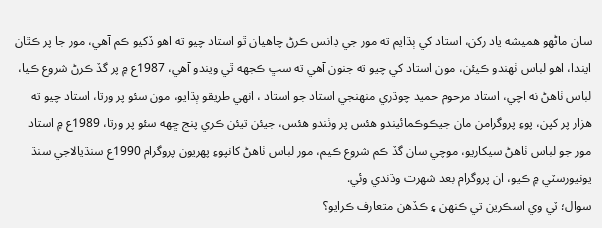سان ماڻهو هميشه ياد رکن، استاد کي ٻڌايم ته مور جي ڊانس ڪرڻ چاهيان ٿو استاد چيو ته اهو ڏکيو ڪم آهي، مور جا پر ڪٿان ايندا، اهو لباس ٺهندو ڪيئن، مون استاد کي چيو ته جنون آهي ته سڀ ڪجهه ٿي ويندو آهي، 1987ع ۾ پر گڏ ڪرڻ شروع ڪيا، لباس ٺاهڻ نه اچي، استاد مرحوم حميد چوڌري منهنجي استاد جو استاد ، انهي طريقو ٻڌايو، مون سئو پر ورتا، استاد چيو ته هزار پر کپن، پوءِ پروگرامن مان جيڪوڪمائيندو هئس پر وٺندو هئس، جيئن تيئن ڪري پنج ڇهه سئو پر ورتا، 1989ع ۾ استاد مور جو لباس ٺاهڻ سيکاريو، موچي سان گڏ ڪم شروع ڪيم، مور لباس ٺاهڻ کانپوءِ پهريون پروگرام 1990ع سنڌيالاجي سنڌ يونيورسٽي ۾ ڪيو، ان پروگرام بعد شهرت وڌندي وئي.
سوال؛ ٽي وي اسڪرين تي ڪنهن ۽ ڪڏهن متعارف ڪرايو؟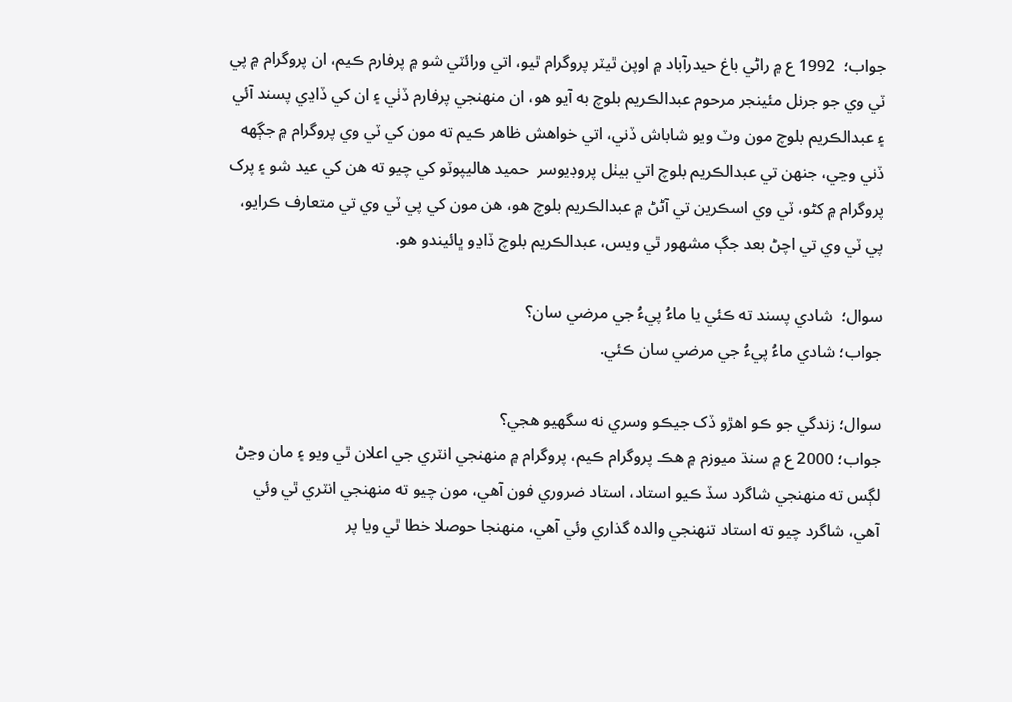جواب؛  1992 ع ۾ راڻي باغ حيدرآباد ۾ اوپن ٿيٽر پروگرام ٿيو، اتي ورائٽي شو ۾ پرفارم ڪيم، ان پروگرام ۾ پي ٽي وي جو جرنل مئينجر مرحوم عبدالڪريم بلوچ به آيو هو، ان منهنجي پرفارم ڏٺي ۽ ان کي ڏاڍي پسند آئي ۽ عبدالڪريم بلوچ مون وٽ ويو شاباش ڏني، اتي خواهش ظاهر ڪيم ته مون کي ٽي وي پروگرام ۾ جڳهه ڏني وڃي، جنهن تي عبدالڪريم بلوچ اتي بيٺل پروڊيوسر  حميد هاليپوٽو کي چيو ته هن کي عيد شو ۽ پرک پروگرام ۾ کڻو، ٽي وي اسڪرين تي آڻڻ ۾ عبدالڪريم بلوچ هو، هن مون کي پي ٽي وي تي متعارف ڪرايو، پي ٽي وي تي اچڻ بعد جڳ مشهور ٿي ويس، عبدالڪريم بلوچ ڏاڍو ڀائيندو هو.

سوال؛  شادي پسند ته ڪئي يا ماءُ پيءُ جي مرضي سان؟
جواب؛ شادي ماءُ پيءُ جي مرضي سان ڪئي.

سوال؛ زندگي جو ڪو اهڙو ڏک جيڪو وسري نه سگهيو هجي؟
جواب؛ 2000 ع ۾ سنڌ ميوزم ۾ هڪ پروگرام ڪيم، پروگرام ۾ منهنجي انٽري جي اعلان ٿي ويو ۽ مان وڃڻ لڳس ته منهنجي شاگرد سڏ ڪيو استاد، استاد ضروري فون آهي، مون چيو ته منهنجي انٽري ٿي وئي آهي، شاگرد چيو ته استاد تنهنجي والده گذاري وئي آهي، منهنجا حوصلا خطا ٿي ويا پر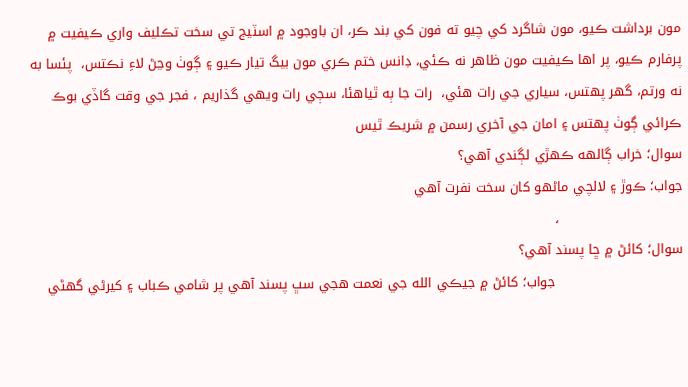مون برداشت ڪيو، مون شاگرد کي چيو ته فون کي بند ڪر، ان باوجود ۾ اسٽيج تي سخت تڪليف واري ڪيفيت ۾ پرفارم ڪيو، پر اها ڪيفيت مون ظاهر نه ڪئي، ڊانس ختم ڪري مون بيگ تيار ڪيو ۽ ڳوٺ وڃڻ لاءِ نڪتس،  پئسا به نه ورتم، گهر پهتس، سياري جي رات هئي،  رات جا ٻه ٿياهئا، سڄي رات ويهي گذاريم ، فجر جي وقت گاڏي بوڪ ڪرائي ڳوٺ پهتس ۽ امان جي آخري رسمن ۾ شريڪ ٿيس
سوال؛ خراب ڳالهه ڪهڙي لڳندي آهي؟
جواب؛ ڪوڙ ۽ لالچي ماڻهو کان سخت نفرت آهي
                            ،
سوال؛ کائڻ ۾ ڇا پسند آهي؟
                             جواب؛ کائڻ ۾ جيڪي الله جي نعمت هجي سڀ پسند آهي پر شامي ڪباب ۽ کيرڻي گهڻي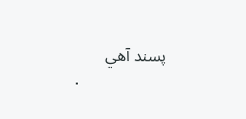پسند آهي
                     .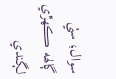سوال؛ سٺي ڳالهه ڪهڙي لڳندي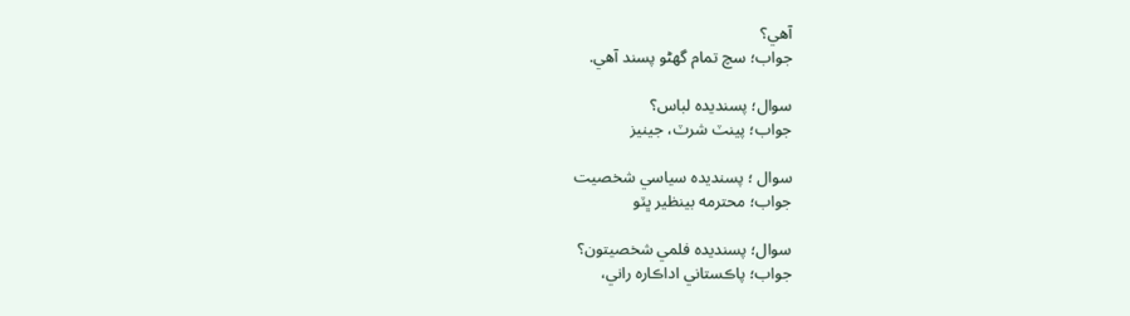آهي؟
جواب؛ سچ تمام گهڻو پسند آهي.

سوال؛ پسنديده لباس؟
جواب؛ پينٽ شرٽ، جينيز

سوال ؛ پسنديده سياسي شخصيت
جواب؛ محترمه بينظير ڀٽو

سوال؛ پسنديده فلمي شخصيتون؟
جواب؛ پاڪستاني اداڪاره راني،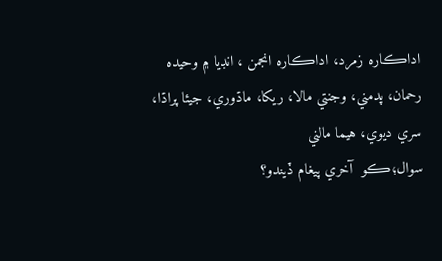اداڪاره زمرد، اداڪاره انجمن ، انڊيا ۾ وحيده رحمان، پدمني، وجنتي مالا، ريکا، ماڌوري، جيئا پراڌا، سري ديوي، هيما مالني
سوال؛ڪو  آخري پيغام ڏيندو؟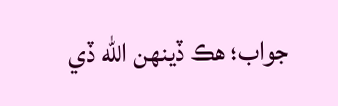جواب؛ هڪ ڏينهن الله ڏي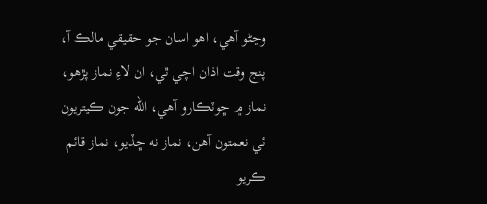وڃڻو آهي، اهو اسان جو حقيقي مالڪ آ، پنج وقت اذان اچي ٿي، ان لاءِ نماز پڙهو، نماز ۾ ڇوٽڪارو آهي، الله جون ڪيتريون ئي نعمتون آهن، نماز نه ڇڏيو، نماز قائم ڪريو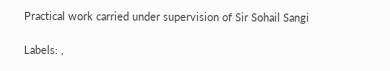Practical work carried under supervision of Sir Sohail Sangi

Labels: ,